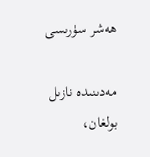ھەشر سۈرىسى

مەدىنىدە نازىل بولغان،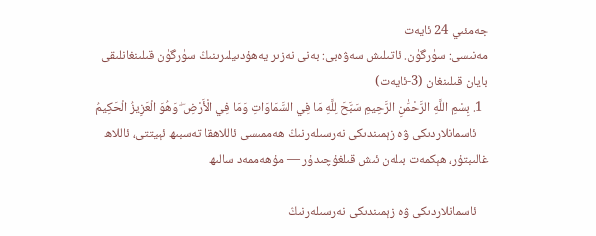جەمئىي 24 ئايەت
مەنىسى: سۈرگۈن. ئاتىلىش سەۋەبى: بەنى نەزىر يەھۇدىيلىرىنىڭ سۈرگۈن قىلىنغانلىقى بايان قىلىنغان (3-ئايەت)
  1. بِسْمِ اللَّهِ الرَّحْمَٰنِ الرَّحِيمِ سَبَّحَ لِلَّهِ مَا فِي السَّمَاوَاتِ وَمَا فِي الْأَرْضِ ۖ وَهُوَ الْعَزِيزُ الْحَكِيمُ
    ئاسمانلاردىكى ۋە زېمىندىكى نەرسىلەرنىڭ ھەممىسى ئاللاھقا تەسبىھ ئېيتتى، ئاللاھ غالىبتۇر، ھېكمەت بىلەن ئىش قىلغۇچىدۇر — مۇھەممەد سالىھ

    ئاسمانلاردىكى ۋە زېمىندىكى نەرسىلەرنىڭ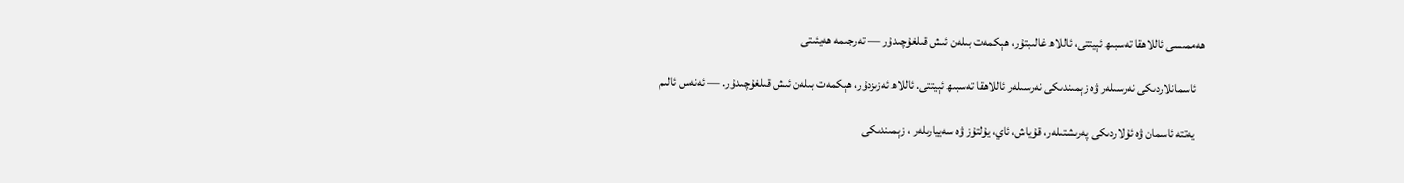ھەممىسى ئاللاھقا تەسبىھ ئېيتتى، ئاللاھ غالىبتۇر، ھېكمەت بىلەن ئىش قىلغۇچىدۇر — تەرجىمە ھەيئىتى

    ئاسمانلاردىكى نەرسىلەر ۋە زېمىندىكى نەرسىلەر ئاللاھقا تەسبىھ ئېيتتى. ئاللاھ ئەزىزدۇر، ھېكمەت بىلەن ئىش قىلغۇچىدۇر. — ئەنەس ئالىم

    يەتتە ئاسمان ۋە ئۇلاردىكى پەرىشتىلەر، قۇياش، ئاي، يۇلتۇز ۋە سەييارىلەر ، زېمىندىكى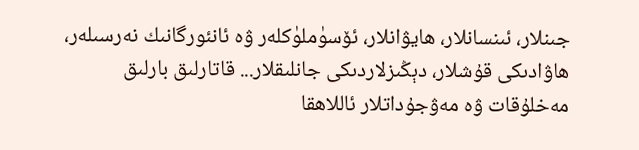جىنلار، ئىنسانلار، ھايۋانلار، ئۆسۈملۈكلەر ۋە ئانئورگانىك نەرسىلەر، ھاۋادىكى قۇشلار، دېڭىزلاردىكى جانلىقلار... قاتارلىق بارلىق مەخلۇقات ۋە مەۋجۇداتلار ئاللاھقا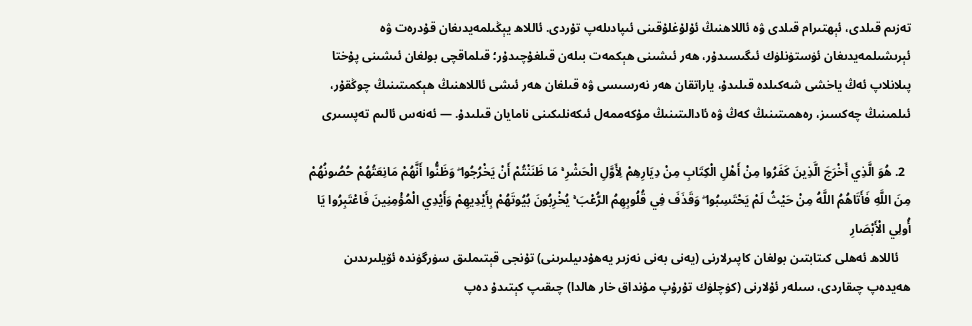تەزىم قىلدى، ئېھتىرام قىلدى ۋە ئاللاھنىڭ ئۇلۇغلۇقىنى ئىپادىلەپ تۇردى. ئاللاھ يېڭىلمەيدىغان قۇدرەت ۋە ئېرىشىلمەيدىغان ئۈستۈنلۈك ئىگىسىدۇر، ھەر ئىشىنى ھېكمەت بىلەن قىلغۇچىدۇر؛ قىلماقچى بولغان ئىشىنى پۇختا پىلانلاپ ئەڭ ياخشى شەكىلدە قىلىدۇ، ياراتقان ھەر نەرسىسى ۋە قىلغان ھەر ئىشى ئاللاھنىڭ ھېكمىتىنىڭ چوڭقۇر، ئىلمىنىڭ چەكسىز، رەھمىتىنىڭ كەڭ ۋە ئادالىتىنىڭ مۇكەممەل ئىكەنلىكىنى نامايان قىلىدۇ. — ئەنەس ئالىم تەپسىرى

  2. هُوَ الَّذِي أَخْرَجَ الَّذِينَ كَفَرُوا مِنْ أَهْلِ الْكِتَابِ مِنْ دِيَارِهِمْ لِأَوَّلِ الْحَشْرِ ۚ مَا ظَنَنْتُمْ أَنْ يَخْرُجُوا ۖ وَظَنُّوا أَنَّهُمْ مَانِعَتُهُمْ حُصُونُهُمْ مِنَ اللَّهِ فَأَتَاهُمُ اللَّهُ مِنْ حَيْثُ لَمْ يَحْتَسِبُوا ۖ وَقَذَفَ فِي قُلُوبِهِمُ الرُّعْبَ ۚ يُخْرِبُونَ بُيُوتَهُمْ بِأَيْدِيهِمْ وَأَيْدِي الْمُؤْمِنِينَ فَاعْتَبِرُوا يَا أُولِي الْأَبْصَارِ
    ئاللاھ ئەھلى كىتابتىن بولغان كاپىرلارنى (يەنى بەنى نەزىر يەھۇدىيلىرىنى) تۇنجى قېتىملىق سۈرگۈندە ئۆيلىرىدىن ھەيدەپ چىقاردى، سىلەر ئۇلارنى (كۈچلۈك تۇرۇپ مۇنداق خار ھالدا) چىقىپ كېتىدۇ دەپ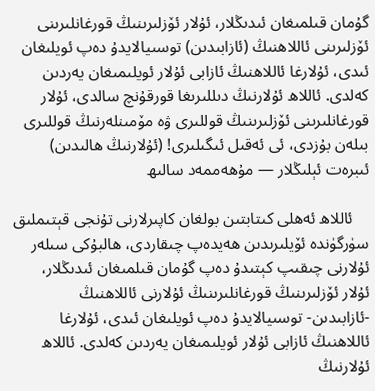گۇمان قىلمىغان ئىدىڭلار، ئۇلار ئۆزلىرىنىڭ قورغانلىرىنى ئۆزلىرىنى ئاللاھنىڭ (ئازابىدىن) توسىيالايدۇ دەپ ئويلىغان ئىدى، ئۇلارغا ئاللاھنىڭ ئازابى ئۇلار ئويلىمىغان يەردىن كەلدى. ئاللاھ ئۇلارنىڭ دىللىرىغا قورقۇنچ سالدى، ئۇلار قورغانلىرىنى ئۆزلىرىنىڭ قوللىرى ۋە مۆمىنلەرنىڭ قوللىرى بىلەن بۇزدى، ئى ئەقىل ئىگىلىرى! (ئۇلارنىڭ ھالىدىن) ئىبرەت ئېلىڭلار — مۇھەممەد سالىھ

    ئاللاھ ئەھلى كىتابتىن بولغان كاپىرلارنى تۇنجى قېتىملىق سۈرگۈندە ئۆيلىرىدىن ھەيدەپ چىقاردى، ھالبۇكى سىلەر ئۇلارنى چىقىپ كېتىدۇ دەپ گۇمان قىلمىغان ئىدىڭلار، ئۇلار ئۆزلىرىنىڭ قورغانلىرىنىڭ ئۇلارنى ئاللاھنىڭ -ئازابىدىن- توسىيالايدۇ دەپ ئويلىغان ئىدى، ئۇلارغا ئاللاھنىڭ ئازابى ئۇلار ئويلىمىغان يەردىن كەلدى. ئاللاھ ئۇلارنىڭ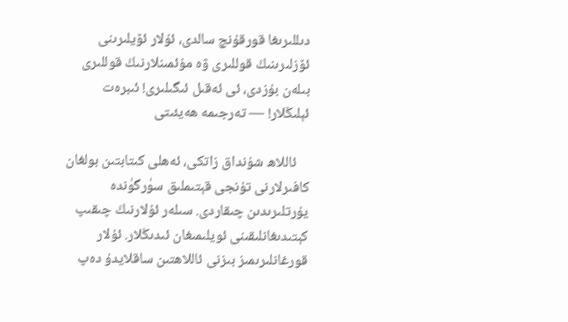دىللىرىغا قورقۇنچ سالدى، ئۇلار ئۆيلىرىنى ئۆزلىرىنىڭ قوللىرى ۋە مۇئمىنلارنىڭ قوللىرى بىلەن بۇزدى، ئى ئەقىل ئىگىلىرى! ئىبرەت ئېلىڭلار! — تەرجىمە ھەيئىتى

    ئاللاھ شۇنداق زاتكى، ئەھلى كىتابتىن بولغان كافىرلارنى تۇنجى قېتىملىق سۈرگۈندە يۇرتلىرىدىن چىقاردى. سىلەر ئۇلارنىڭ چىقىپ كېتىدىغانلىقىنى ئويلىمىغان ئىدىڭلار. ئۇلار قورغانلىرىمىز بىزنى ئاللاھتىن ساقلايدۇ دەپ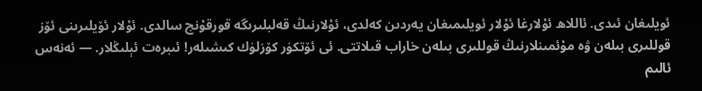ئويلىغان ئىدى. ئاللاھ ئۇلارغا ئۇلار ئويلىمىغان يەردىن كەلدى، ئۇلارنىڭ قەلبلىرىگە قورقۇنچ سالدى. ئۇلار ئۆيلىرىنى ئۆز قوللىرى بىلەن ۋە مۇئمىنلارنىڭ قوللىرى بىلەن خاراب قىلاتتى. ئى ئۆتكۈر كۆزلۈك كىشىلەر! ئىبرەت ئېلىڭلار. — ئەنەس ئالىم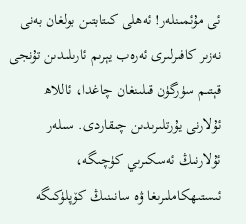ئى مۇئمىنلەر! ئەھلى كىتابتىن بولغان بەنى نەزىر كافىرلىرى ئەرەب يېرىم ئارىلىدىن تۇنجى قېتىم سۈرگۈن قىلىنغان چاغدا، ئاللاھ ئۇلارنى يۇرتلىرىدىن چىقاردى. سىلەر ئۇلارنىڭ ئەسكىرىي كۈچىگە، ئىستىھكاملىرىغا ۋە سانىنىڭ كۆپلۈكىگە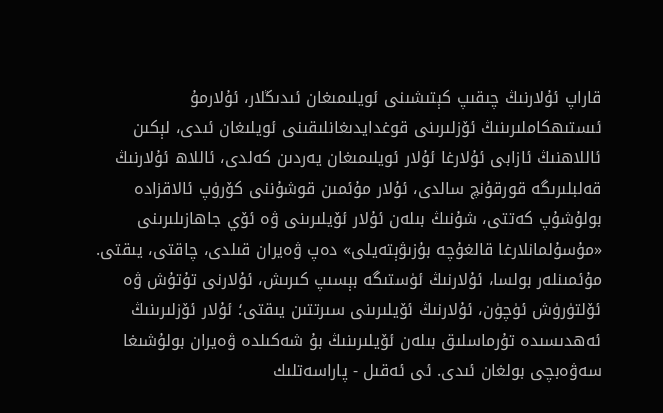قاراپ ئۇلارنىڭ چىقىپ كېتىشىنى ئويلىمىغان ئىدىڭلار، ئۇلارمۇ ئىستىھكاملىرىنىڭ ئۆزلىرىنى قوغدايدىغانلىقىنى ئويلىغان ئىدى، لېكىن ئاللاھنىڭ ئازابى ئۇلارغا ئۇلار ئويلىمىغان يەردىن كەلدى، ئاللاھ ئۇلارنىڭ قەلبلىرىگە قورقۇنچ سالدى، ئۇلار مۇئمىن قوشۇننى كۆرۈپ ئالاقزادە بولۇشۇپ كەتتى، شۇنىڭ بىلەن ئۇلار ئۆيلىرىنى ۋە ئۆي جاھازىلىرىنى «مۇسۇلمانلارغا قالغۇچە بۇزىۋېتەيلى» دەپ ۋەيران قىلدى، چاقتى، يىقتى. مۇئمىنلەر بولسا، ئۇلارنىڭ ئۈستىگە بېسىپ كىرىش، ئۇلارنى تۇتۇش ۋە ئۆلتۈرۈش ئۈچۈن، ئۇلارنىڭ ئۆيلىرىنى سىرتتىن يىقتى؛ ئۇلار ئۆزلىرىنىڭ ئەھدىسىدە تۇرماسلىق بىلەن ئۆيلىرىنىڭ بۇ شەكىلدە ۋەيران بولۇشىغا سەۋەبچى بولغان ئىدى. ئى ئەقىل - پاراسەتلىك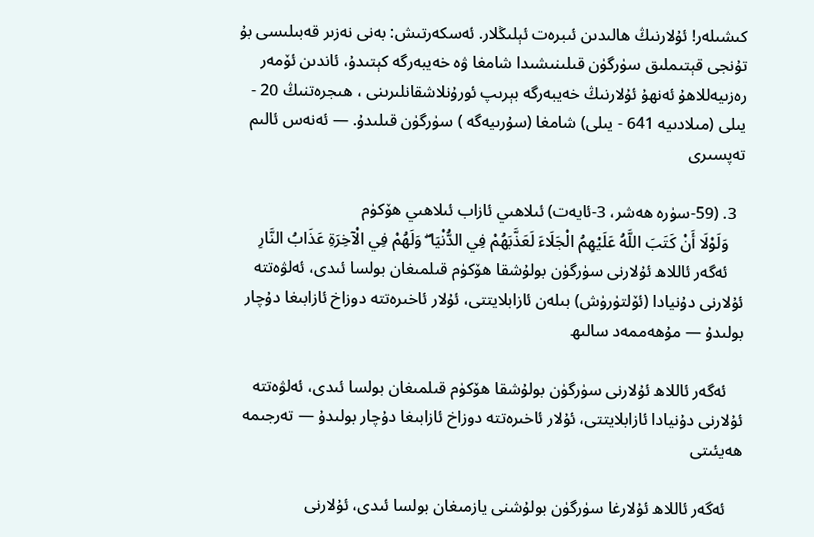كىشىلەر! ئۇلارنىڭ ھالىدىن ئىبرەت ئېلىڭلار. ئەسكەرتىش: بەنى نەزىر قەبىلىسى بۇ تۇنجى قېتىملىق سۈرگۈن قىلىنىشىدا شامغا ۋە خەيبەرگە كېتىدۇ، ئاندىن ئۆمەر رەزىيەللاھۇ ئەنھۇ ئۇلارنىڭ خەيبەرگە بېرىپ ئورۇنلاشقانلىرىنى ، ھىجرەتنىڭ 20 - يىلى (مىلادىيە 641 - يىلى) شامغا (سۇرىيەگە ) سۈرگۈن قىلىدۇ. — ئەنەس ئالىم تەپسىرى

  3. (59-سۈرە ھەشر، 3-ئايەت) ئىلاھىي ئازاب ئىلاھىي ھۆكۈم
    وَلَوْلَا أَنْ كَتَبَ اللَّهُ عَلَيْهِمُ الْجَلَاءَ لَعَذَّبَهُمْ فِي الدُّنْيَا ۖ وَلَهُمْ فِي الْآخِرَةِ عَذَابُ النَّارِ
    ئەگەر ئاللاھ ئۇلارنى سۈرگۈن بولۇشقا ھۆكۈم قىلمىغان بولسا ئىدى، ئەلۋەتتە ئۇلارنى دۇنيادا (ئۆلتۈرۈش) بىلەن ئازابلايتتى، ئۇلار ئاخىرەتتە دوزاخ ئازابىغا دۇچار بولىدۇ — مۇھەممەد سالىھ

    ئەگەر ئاللاھ ئۇلارنى سۈرگۈن بولۇشقا ھۆكۈم قىلمىغان بولسا ئىدى، ئەلۋەتتە ئۇلارنى دۇنيادا ئازابلايتتى، ئۇلار ئاخىرەتتە دوزاخ ئازابىغا دۇچار بولىدۇ — تەرجىمە ھەيئىتى

    ئەگەر ئاللاھ ئۇلارغا سۈرگۈن بولۇشنى يازمىغان بولسا ئىدى، ئۇلارنى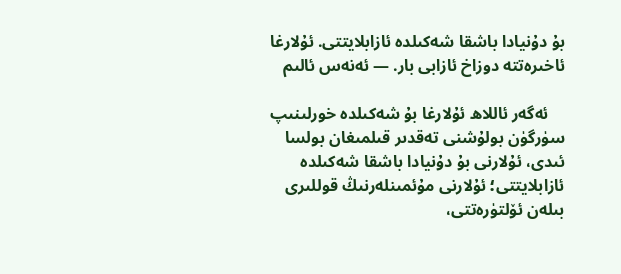بۇ دۇنيادا باشقا شەكىلدە ئازابلايتتى. ئۇلارغا ئاخىرەتتە دوزاخ ئازابى بار. — ئەنەس ئالىم

    ئەگەر ئاللاھ ئۇلارغا بۇ شەكىلدە خورلىنىپ سۈرگۈن بولۇشنى تەقدىر قىلمىغان بولسا ئىدى، ئۇلارنى بۇ دۇنيادا باشقا شەكىلدە ئازابلايتتى؛ ئۇلارنى مۇئمىنلەرنىڭ قوللىرى بىلەن ئۆلتۈرەتتى،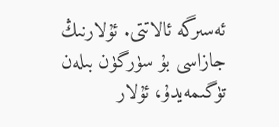ئەسىرگە ئالاتتى. ئۇلارنىڭ جازاسى بۇ سۈرگۈن بىلەن تۈگىمەيدۇ، ئۇلار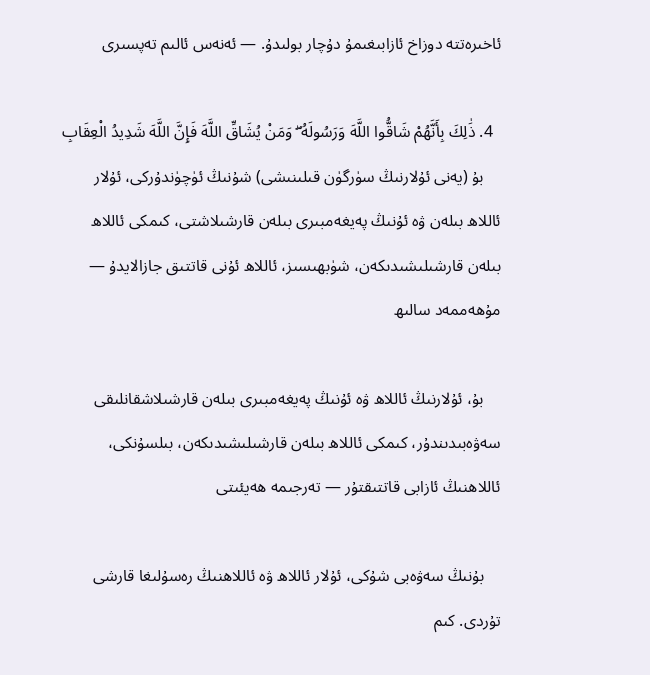ئاخىرەتتە دوزاخ ئازابىغىمۇ دۇچار بولىدۇ. — ئەنەس ئالىم تەپسىرى

  4. ذَٰلِكَ بِأَنَّهُمْ شَاقُّوا اللَّهَ وَرَسُولَهُ ۖ وَمَنْ يُشَاقِّ اللَّهَ فَإِنَّ اللَّهَ شَدِيدُ الْعِقَابِ
    بۇ (يەنى ئۇلارنىڭ سۈرگۈن قىلىنىشى) شۇنىڭ ئۈچۈندۇركى، ئۇلار ئاللاھ بىلەن ۋە ئۇنىڭ پەيغەمبىرى بىلەن قارشىلاشتى، كىمكى ئاللاھ بىلەن قارشىلىشىدىكەن، شۈبھىسىز، ئاللاھ ئۇنى قاتتىق جازالايدۇ — مۇھەممەد سالىھ

    بۇ، ئۇلارنىڭ ئاللاھ ۋە ئۇنىڭ پەيغەمبىرى بىلەن قارشىلاشقانلىقى سەۋەبىدىندۇر، كىمكى ئاللاھ بىلەن قارشىلىشىدىكەن، بىلسۇنكى، ئاللاھنىڭ ئازابى قاتتىقتۇر — تەرجىمە ھەيئىتى

    بۇنىڭ سەۋەبى شۇكى، ئۇلار ئاللاھ ۋە ئاللاھنىڭ رەسۇلىغا قارشى تۇردى. كىم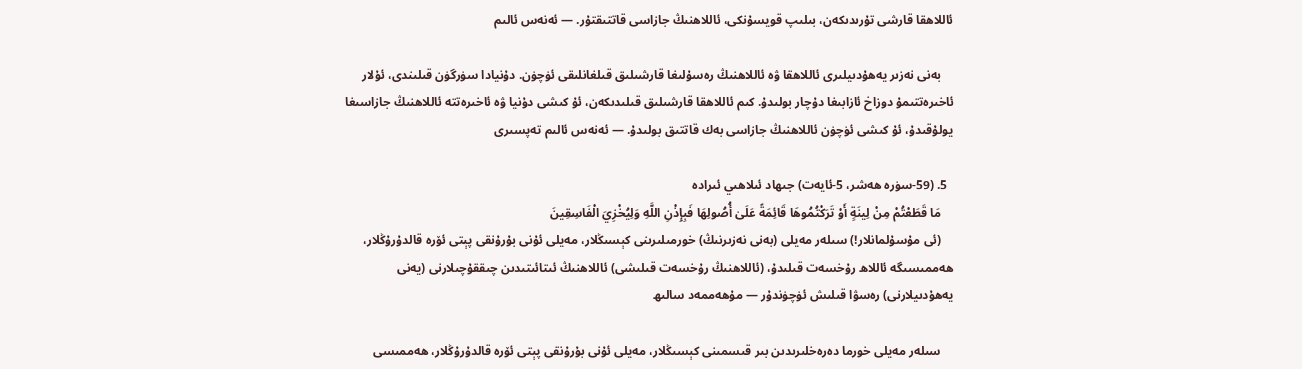ئاللاھقا قارشى تۇرىدىكەن، بىلىپ قويسۇنكى، ئاللاھنىڭ جازاسى قاتتىقتۇر. — ئەنەس ئالىم

    بەنى نەزىر يەھۇدىيلىرى ئاللاھقا ۋە ئاللاھنىڭ رەسۇلىغا قارشىلىق قىلغانلىقى ئۈچۈن. دۇنيادا سۈرگۈن قىلىندى، ئۇلار ئاخىرەتتىمۇ دوزاخ ئازابىغا دۇچار بولىدۇ. كىم ئاللاھقا قارشىلىق قىلىدىكەن، ئۇ كىشى دۇنيا ۋە ئاخىرەتتە ئاللاھنىڭ جازاسىغا يولۇقىدۇ، ئۇ كىشى ئۈچۈن ئاللاھنىڭ جازاسى بەك قاتتىق بولىدۇ. — ئەنەس ئالىم تەپسىرى

  5. (59-سۈرە ھەشر، 5-ئايەت) جىھاد ئىلاھىي ئىرادە
    مَا قَطَعْتُمْ مِنْ لِينَةٍ أَوْ تَرَكْتُمُوهَا قَائِمَةً عَلَىٰ أُصُولِهَا فَبِإِذْنِ اللَّهِ وَلِيُخْزِيَ الْفَاسِقِينَ
    (ئى مۇسۇلمانلار!) سىلەر مەيلى (بەنى نەزىرنىڭ) خورمىلىرىنى كېسىڭلار، مەيلى ئۇنى بۇرۇنقى پېتى ئۆرە قالدۇرۇڭلار، ھەممىسىگە ئاللاھ رۇخسەت قىلىدۇ، (ئاللاھنىڭ رۇخسەت قىلىشى) ئاللاھنىڭ ئىتائىتىدىن چىققۇچىلارنى (يەنى يەھۇدىيلارنى) رەسۋا قىلىش ئۈچۈندۇر — مۇھەممەد سالىھ

    سىلەر مەيلى خورما دەرەخلىرىدىن بىر قىسمىنى كېسىڭلار، مەيلى ئۇنى بۇرۇنقى پېتى ئۆرە قالدۇرۇڭلار، ھەممىسى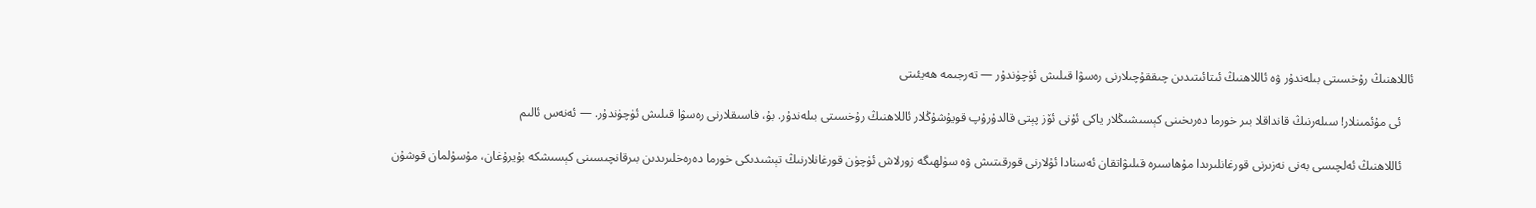ئاللاھنىڭ رۇخسىتى بىلەندۇر ۋە ئاللاھنىڭ ئىتائىتىدىن چىققۇچىلارنى رەسۋا قىلىش ئۈچۈندۇر — تەرجىمە ھەيئىتى

    ئى مۇئمىنلار! سىلەرنىڭ قانداقلا بىر خورما دەرىخىنى كېسىشىڭلار ياكى ئۇنى ئۆز پېتى قالدۇرۇپ قويۇشۇڭلار ئاللاھنىڭ رۇخسىتى بىلەندۇر. بۇ، فاسىقلارنى رەسۋا قىلىش ئۈچۈندۇر. — ئەنەس ئالىم

    ئاللاھنىڭ ئەلچىسى بەنى نەزىرنى قورغانلىرىدا مۇھاسىرە قىلىۋاتقان ئەسنادا ئۇلارنى قورقىتىش ۋە سۈلھىگە زورلاش ئۈچۈن قورغانلارنىڭ تېشىدىكى خورما دەرەخلىرىدىن بىرقانچىسىنى كېسىشكە بۇيرۇغان، مۇسۇلمان قوشۇن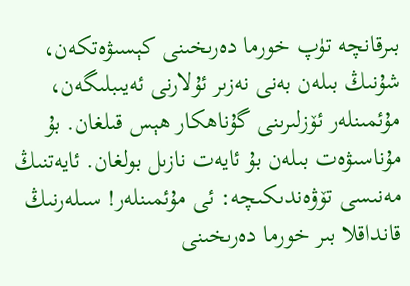بىرقانچە تۈپ خورما دەرىخىنى كېسىۋەتكەن، شۇنىڭ بىلەن بەنى نەزىر ئۇلارنى ئەيىبلىگەن، مۇئمىنلەر ئۆزلىرىنى گۇناھكار ھېس قىلغان. بۇ مۇناسىۋەت بىلەن بۇ ئايەت نازىل بولغان. ئايەتنىڭ مەنىسى تۆۋەندىكىچە: ئى مۇئمىنلەر! سىلەرنىڭ قانداقلا بىر خورما دەرىخىنى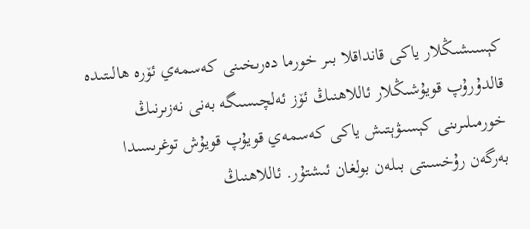كېسىشىڭلار ياكى قانداقلا بىر خورما دەرىخىنى كەسمەي ئۆرە ھالىتىدە قالدۇرۇپ قويۇشىڭلار ئاللاھنىڭ ئۆز ئەلچىسىگە بەنى نەزىرنىڭ خورمىلىرىنى كېسىۋېتىش ياكى كەسمەي قويۇپ قويۇش توغرىسىدا بەرگەن رۇخسىتى بىلەن بولغان ئىشتۇر. ئاللاھنىڭ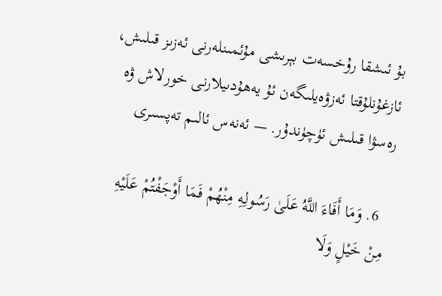بۇ ئىشقا رۇخسەت بېرىشى مۇئمىنلەرنى ئەزىز قىلىش، ئازغۇنلۇقتا ئەزۋەيلىگەن ئۇ يەھۇدىيلارنى خورلاش ۋە رەسۋا قىلىش ئۈچۈندۇر. — ئەنەس ئالىم تەپسىرى

  6. وَمَا أَفَاءَ اللَّهُ عَلَىٰ رَسُولِهِ مِنْهُمْ فَمَا أَوْجَفْتُمْ عَلَيْهِ مِنْ خَيْلٍ وَلَا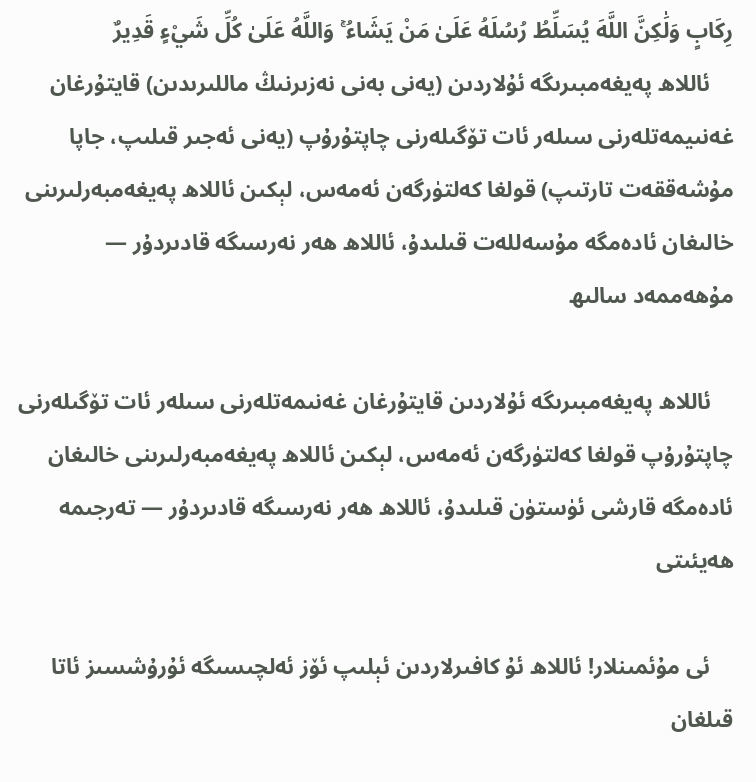رِكَابٍ وَلَٰكِنَّ اللَّهَ يُسَلِّطُ رُسُلَهُ عَلَىٰ مَنْ يَشَاءُ ۚ وَاللَّهُ عَلَىٰ كُلِّ شَيْءٍ قَدِيرٌ
    ئاللاھ پەيغەمبىرىگە ئۇلاردىن (يەنى بەنى نەزىرنىڭ ماللىرىدىن) قايتۇرغان غەنىيمەتلەرنى سىلەر ئات تۆگىلەرنى چاپتۇرۇپ (يەنى ئەجىر قىلىپ، جاپا مۇشەققەت تارتىپ) قولغا كەلتۈرگەن ئەمەس، لېكىن ئاللاھ پەيغەمبەرلىرىنى خالىغان ئادەمگە مۇسەللەت قىلىدۇ، ئاللاھ ھەر نەرسىگە قادىردۇر — مۇھەممەد سالىھ

    ئاللاھ پەيغەمبىرىگە ئۇلاردىن قايتۇرغان غەنىمەتلەرنى سىلەر ئات تۆگىلەرنى چاپتۇرۇپ قولغا كەلتۈرگەن ئەمەس، لېكىن ئاللاھ پەيغەمبەرلىرىنى خالىغان ئادەمگە قارشى ئۈستۈن قىلىدۇ، ئاللاھ ھەر نەرسىگە قادىردۇر — تەرجىمە ھەيئىتى

    ئى مۇئمىنلار! ئاللاھ ئۇ كافىرلاردىن ئېلىپ ئۆز ئەلچىسىگە ئۇرۇشسىز ئاتا قىلغان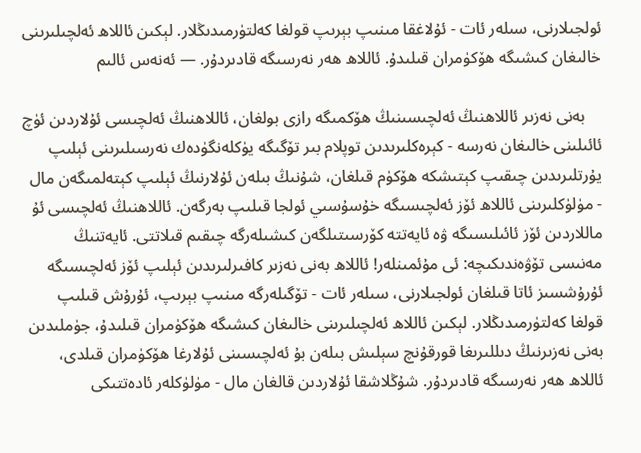ئولجىلارنى، سىلەر ئات - ئۇلاغقا مىنىپ بېرىپ قولغا كەلتۈرمىدىڭلار. لېكىن ئاللاھ ئەلچىلىرىنى خالىغان كىشىگە ھۆكۈمران قىلىدۇ. ئاللاھ ھەر نەرسىگە قادىردۇر. — ئەنەس ئالىم

    بەنى نەزىر ئاللاھنىڭ ئەلچىسىنىڭ ھۆكمىگە رازى بولغان، ئاللاھنىڭ ئەلچىسى ئۇلاردىن ئۈچ ئائىلىنى خالىغان نەرسە - كېرەكلىرىدىن توپلام بىر تۆگىگە يۈكلەنگۈدەك نەرسىلىرىنى ئېلىپ يۇرتلىرىدىن چىقىپ كېتىشكە ھۆكۈم قىلغان، شۇنىڭ بىلەن ئۇلارنىڭ ئېلىپ كېتەلمىگەن مال - مۈلۈكلىرىنى ئاللاھ ئۆز ئەلچىسىگە خۇسۇسىي ئولجا قىلىپ بەرگەن. ئاللاھنىڭ ئەلچىسى ئۇ ماللاردىن ئۆز ئائىلىسىگە ۋە ئايەتتە كۆرسىتىلگەن كىشىلەرگە چىقىم قىلاتتى. ئايەتنىڭ مەنىسى تۆۋەندىكىچە: ئى مۇئمىنلەر! ئاللاھ بەنى نەزىر كافىرلىرىدىن ئېلىپ ئۆز ئەلچىسىگە ئۇرۇشسىز ئاتا قىلغان ئولجىلارنى، سىلەر ئات - تۆگىلەرگە مىنىپ بېرىپ، ئۇرۇش قىلىپ قولغا كەلتۈرمىدىڭلار. لېكىن ئاللاھ ئەلچىلىرىنى خالىغان كىشىگە ھۆكۈمران قىلىدۇ، جۈملىدىن بەنى نەزىرنىڭ دىللىرىغا قورقۇنچ سېلىش بىلەن بۇ ئەلچىسىنى ئۇلارغا ھۆكۈمران قىلدى، ئاللاھ ھەر نەرسىگە قادىردۇر. شۇڭلاشقا ئۇلاردىن قالغان مال - مۈلۈكلەر ئادەتتىكى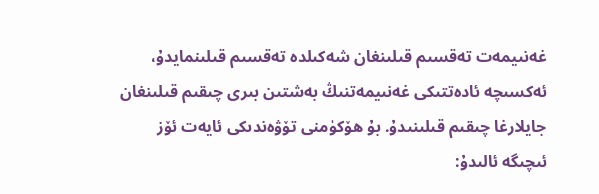غەنىيمەت تەقسىم قىلىنغان شەكىلدە تەقسىم قىلىنمايدۇ، ئەكسىچە ئادەتتىكى غەنىيمەتنىڭ بەشتىن بىرى چىقىم قىلىنغان جايلارغا چىقىم قىلىنىدۇ. بۇ ھۆكۈمنى تۆۋەندىكى ئايەت ئۆز ئىچىگە ئالىدۇ: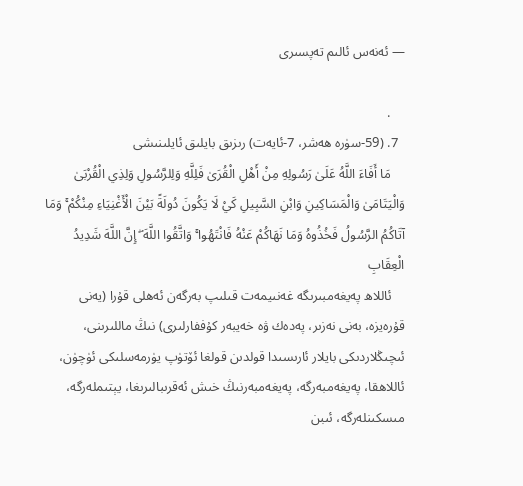— ئەنەس ئالىم تەپسىرى

    .
  7. (59-سۈرە ھەشر، 7-ئايەت) رىزىق بايلىق ئايلىنىشى
    مَا أَفَاءَ اللَّهُ عَلَىٰ رَسُولِهِ مِنْ أَهْلِ الْقُرَىٰ فَلِلَّهِ وَلِلرَّسُولِ وَلِذِي الْقُرْبَىٰ وَالْيَتَامَىٰ وَالْمَسَاكِينِ وَابْنِ السَّبِيلِ كَيْ لَا يَكُونَ دُولَةً بَيْنَ الْأَغْنِيَاءِ مِنْكُمْ ۚ وَمَا آتَاكُمُ الرَّسُولُ فَخُذُوهُ وَمَا نَهَاكُمْ عَنْهُ فَانْتَهُوا ۚ وَاتَّقُوا اللَّهَ ۖ إِنَّ اللَّهَ شَدِيدُ الْعِقَابِ
    ئاللاھ پەيغەمبىرىگە غەنىيمەت قىلىپ بەرگەن ئەھلى قۇرا (يەنى قۇرەيزە، بەنى نەزىر، پەدەك ۋە خەيبەر كۇففارلىرى) نىڭ ماللىرىنى، ئىچىڭلاردىكى بايلار ئارىسىدا قولدىن قولغا ئۆتۈپ يۈرمەسلىكى ئۈچۈن، ئاللاھقا، پەيغەمبەرگە، پەيغەمبەرنىڭ خىش ئەقرىبالىرىغا، يېتىملەرگە، مىسكىنلەرگە، ئىبن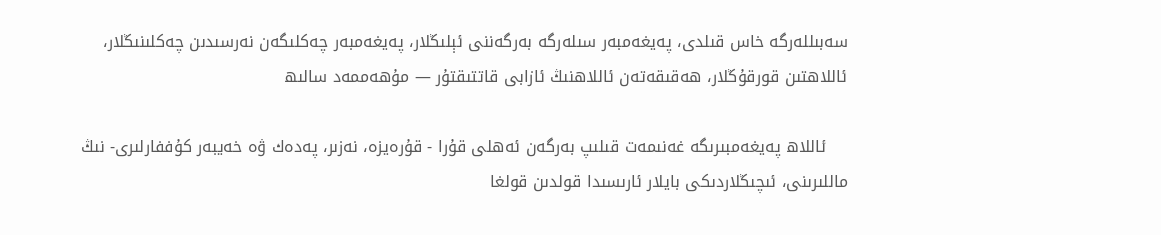سەبىللەرگە خاس قىلدى، پەيغەمبەر سىلەرگە بەرگەننى ئېلىڭلار، پەيغەمبەر چەكلىگەن نەرسىدىن چەكلىنىڭلار، ئاللاھتىن قورقۇڭلار، ھەقىقەتەن ئاللاھنىڭ ئازابى قاتتىقتۇر — مۇھەممەد سالىھ

    ئاللاھ پەيغەمبىرىگە غەنىمەت قىلىپ بەرگەن ئەھلى قۇرا - قۇرەيزە، نەزىر، پەدەك ۋە خەيبەر كۇففارلىرى- نىڭ ماللىرىنى، ئىچىڭلاردىكى بايلار ئارىسىدا قولدىن قولغا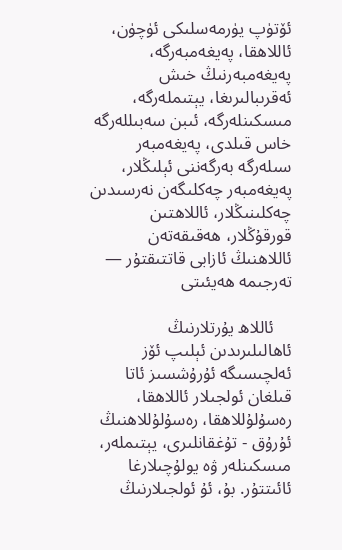ئۆتۈپ يۈرمەسلىكى ئۈچۈن، ئاللاھقا، پەيغەمبەرگە، پەيغەمبەرنىڭ خىش ئەقرىبالىرىغا، يېتىملەرگە، مىسكىنلەرگە، ئىبن سەبىللەرگە خاس قىلدى، پەيغەمبەر سىلەرگە بەرگەننى ئېلىڭلار، پەيغەمبەر چەكلىگەن نەرسىدىن چەكلىنىڭلار، ئاللاھتىن قورقۇڭلار، ھەقىقەتەن ئاللاھنىڭ ئازابى قاتتىقتۇر — تەرجىمە ھەيئىتى

    ئاللاھ يۇرتلارنىڭ ئاھالىلىرىدىن ئېلىپ ئۆز ئەلچىسىگە ئۇرۇشسىز ئاتا قىلغان ئولجىلار ئاللاھقا، رەسۇلۇللاھقا، رەسۇلۇللاھنىڭ ئۇرۇق - تۇغقانلىرى، يېتىملەر، مىسكىنلەر ۋە يولۇچىلارغا ئائىتتۇر. بۇ، ئۇ ئولجىلارنىڭ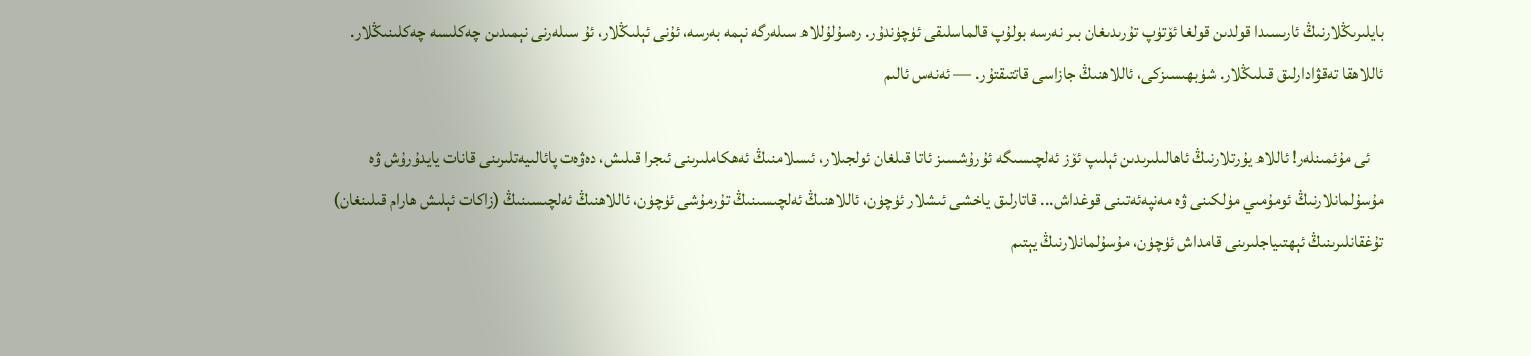بايلىرىڭلارنىڭ ئارىسىدا قولدىن قولغا ئۆتۈپ تۇرىدىغان بىر نەرسە بولۇپ قالماسلىقى ئۈچۈندۇر. رەسۇلۇللاھ سىلەرگە نېمە بەرسە، ئۇنى ئېلىڭلار، ئۇ سىلەرنى نېمىدىن چەكلىسە چەكلىنىڭلار. ئاللاھقا تەقۋادارلىق قىلىڭلار. شۈبھىسىزكى، ئاللاھنىڭ جازاسى قاتتىقتۇر. — ئەنەس ئالىم

    ئى مۇئمىنلەر! ئاللاھ يۇرتلارنىڭ ئاھالىلىرىدىن ئېلىپ ئۆز ئەلچىسىگە ئۇرۇشسىز ئاتا قىلغان ئولجىلار، ئىسلامنىڭ ئەھكاملىرىنى ئىجرا قىلىش، دەۋەت پائالىيەتلىرىنى قانات يايدۇرۇش ۋە مۇسۇلمانلارنىڭ ئومۇمىي مۈلكىنى ۋە مەنپەئەتىنى قوغداش... قاتارلىق ياخشى ئىشلار ئۈچۈن، ئاللاھنىڭ ئەلچىسىنىڭ تۇرمۇشى ئۈچۈن، ئاللاھنىڭ ئەلچىسىنىڭ (زاكات ئېلىش ھارام قىلىنغان) تۇغقانلىرىنىڭ ئېھتىياجلىرىنى قامداش ئۈچۈن، مۇسۇلمانلارنىڭ يېتىم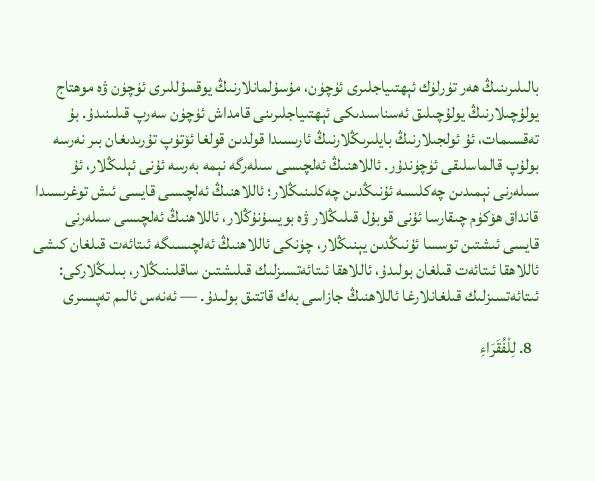بالىلىرىنىڭ ھەر تۈرلۈك ئېھتىياجلىرى ئۈچۈن، مۇسۇلمانلارنىڭ يوقسۇللىرى ئۈچۈن ۋە موھتاج يولۇچىلارنىڭ يولۇچىلىق ئەسناسىدىكى ئېھتىياجلىرىنى قامداش ئۈچۈن سەرپ قىلىنىدۇ. بۇ تەقسىمات، ئۇ ئولجىلارنىڭ بايلىرىڭلارنىڭ ئارىسىدا قولدىن قولغا ئۆتۈپ تۇرىدىغان بىر نەرسە بولۇپ قالماسلىقى ئۈچۈندۇر. ئاللاھنىڭ ئەلچىسى سىلەرگە نېمە بەرسە ئۇنى ئېلىڭلار، ئۇ سىلەرنى نېمىدىن چەكلىسە ئۇنىڭدىن چەكلىنىڭلار؛ ئاللاھنىڭ ئەلچىسى قايسى ئىش توغرىسىدا قانداق ھۆكۈم چىقارسا ئۇنى قوبۇل قىلىڭلار ۋە بويسۇنۇڭلار، ئاللاھنىڭ ئەلچىسى سىلەرنى قايسى ئىشتىن توسسا ئۇنىڭدىن يېنىڭلار، چۈنكى ئاللاھنىڭ ئەلچىسىگە ئىتائەت قىلغان كىشى ئاللاھقا ئىتائەت قىلغان بولىدۇ، ئاللاھقا ئىتائەتسىزلىك قىلىشتىن ساقلىنىڭلار، بىلىڭلاركى: ئىتائەتسىزلىك قىلغانلارغا ئاللاھنىڭ جازاسى بەك قاتتىق بولىدۇ. — ئەنەس ئالىم تەپسىرى

  8. لِلْفُقَرَاءِ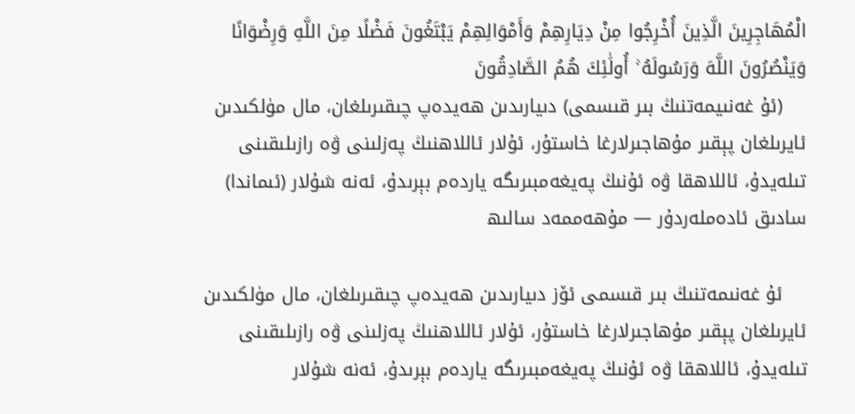الْمُهَاجِرِينَ الَّذِينَ أُخْرِجُوا مِنْ دِيَارِهِمْ وَأَمْوَالِهِمْ يَبْتَغُونَ فَضْلًا مِنَ اللَّهِ وَرِضْوَانًا وَيَنْصُرُونَ اللَّهَ وَرَسُولَهُ ۚ أُولَٰئِكَ هُمُ الصَّادِقُونَ
    (ئۇ غەنىيمەتنىڭ بىر قىسمى) دىيارىدىن ھەيدەپ چىقىرىلغان، مال مۈلكىدىن ئايرىلغان پېقىر مۇھاجىرلارغا خاستۇر، ئۇلار ئاللاھنىڭ پەزلىنى ۋە رازىلىقىنى تىلەيدۇ، ئاللاھقا ۋە ئۇنىڭ پەيغەمبىرىگە ياردەم بېرىدۇ، ئەنە شۇلار (ئىماندا) سادىق ئادەملەردۇر — مۇھەممەد سالىھ

    ئۇ غەنىمەتنىڭ بىر قىسمى ئۆز دىيارىدىن ھەيدەپ چىقىرىلغان، مال مۈلكىدىن ئايرىلغان پېقىر مۇھاجىرلارغا خاستۇر، ئۇلار ئاللاھنىڭ پەزلىنى ۋە رازىلىقىنى تىلەيدۇ، ئاللاھقا ۋە ئۇنىڭ پەيغەمبىرىگە ياردەم بېرىدۇ، ئەنە شۇلار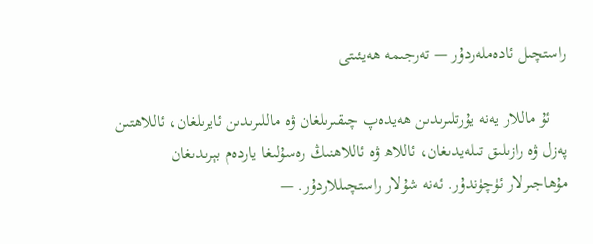راستچىل ئادەملەردۇر — تەرجىمە ھەيئىتى

    ئۇ ماللار يەنە يۇرتلىرىدىن ھەيدەپ چىقىرىلغان ۋە ماللىرىدىن ئايرىلغان، ئاللاھتىن پەزل ۋە رازىلىق تىلەيدىغان، ئاللاھ ۋە ئاللاھنىڭ رەسۇلىغا ياردەم بېرىدىغان مۇھاجىرلار ئۈچۈندۇر. ئەنە شۇلار راستچىللاردۇر. —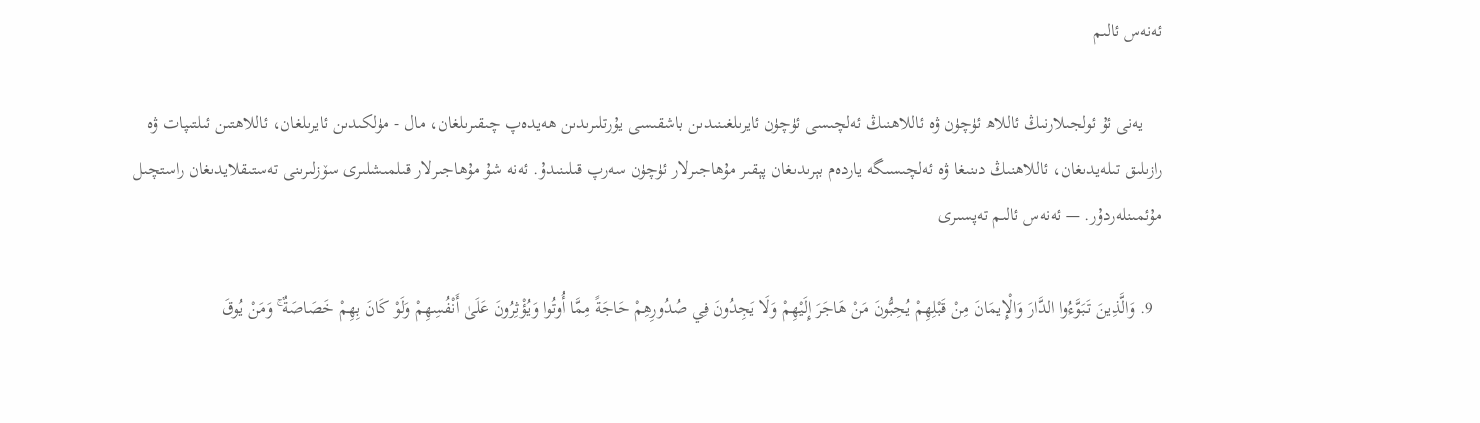ئەنەس ئالىم

    يەنى ئۇ ئولجىلارنىڭ ئاللاھ ئۈچۈن ۋە ئاللاھنىڭ ئەلچىسى ئۈچۈن ئايرىلغىنىدىن باشقىسى يۇرتلىرىدىن ھەيدەپ چىقىرىلغان، مال - مۈلكىدىن ئايرىلغان، ئاللاھتىن ئىلتىپات ۋە رازىلىق تىلەيدىغان، ئاللاھنىڭ دىنىغا ۋە ئەلچىسىگە ياردەم بېرىدىغان پېقىر مۇھاجىرلار ئۈچۈن سەرپ قىلىنىدۇ. ئەنە شۇ مۇھاجىرلار قىلمىشلىرى سۆزلىرىنى تەستىقلايدىغان راستچىل مۇئمىنلەردۇر. — ئەنەس ئالىم تەپسىرى

  9. وَالَّذِينَ تَبَوَّءُوا الدَّارَ وَالْإِيمَانَ مِنْ قَبْلِهِمْ يُحِبُّونَ مَنْ هَاجَرَ إِلَيْهِمْ وَلَا يَجِدُونَ فِي صُدُورِهِمْ حَاجَةً مِمَّا أُوتُوا وَيُؤْثِرُونَ عَلَىٰ أَنْفُسِهِمْ وَلَوْ كَانَ بِهِمْ خَصَاصَةٌ ۚ وَمَنْ يُوقَ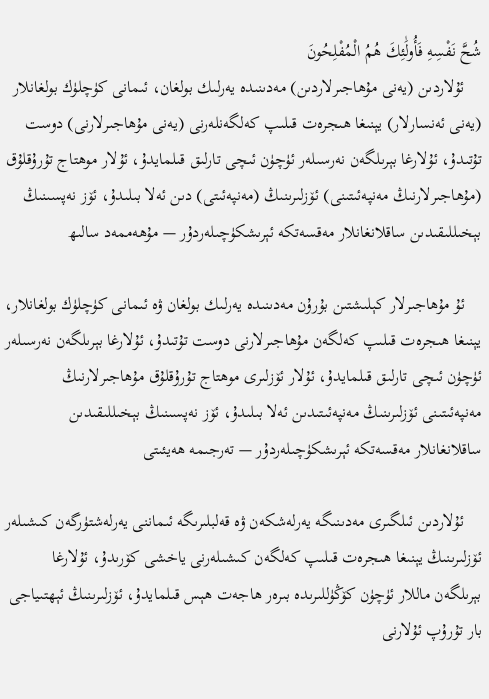شُحَّ نَفْسِهِ فَأُولَٰئِكَ هُمُ الْمُفْلِحُونَ
    ئۇلاردىن (يەنى مۇھاجىرلاردىن) مەدىنىدە يەرلىك بولغان، ئىمانى كۈچلۈك بولغانلار (يەنى ئەنسارلار) يېنىغا ھىجرەت قىلىپ كەلگەنلەرنى (يەنى مۇھاجىرلارنى) دوست تۇتىدۇ، ئۇلارغا بېرىلگەن نەرسىلەر ئۈچۈن ئىچى تارلىق قىلمايدۇ، ئۇلار موھتاج تۇرۇقلۇق (مۇھاجىرلارنىڭ مەنپەئىتىنى) ئۆزلىرىنىڭ (مەنپەئىتى) دىن ئەلا بىلىدۇ، ئۆز نەپسىنىڭ بېخىللىقىدىن ساقلانغانلار مەقسەتكە ئېرىشكۈچىلەردۇر — مۇھەممەد سالىھ

    ئۇ مۇھاجىرلار كېلىشتىن بۇرۇن مەدىنىدە يەرلىك بولغان ۋە ئىمانى كۈچلۈك بولغانلار، يېنىغا ھىجرەت قىلىپ كەلگەن مۇھاجىرلارنى دوست تۇتىدۇ، ئۇلارغا بېرىلگەن نەرسىلەر ئۈچۈن ئىچى تارلىق قىلمايدۇ، ئۇلار ئۆزلىرى موھتاج تۇرۇقلۇق مۇھاجىرلارنىڭ مەنپەئىتىنى ئۆزلىرىنىڭ مەنپەئىتىدىن ئەلا بىلىدۇ، ئۆز نەپسىنىڭ بېخىللىقىدىن ساقلانغانلار مەقسەتكە ئېرىشكۈچىلەردۇر — تەرجىمە ھەيئىتى

    ئۇلاردىن ئىلگىرى مەدىنىگە يەرلەشكەن ۋە قەلبلىرىگە ئىماننى يەرلەشتۈرگەن كىشىلەر ئۆزلىرىنىڭ يېنىغا ھىجرەت قىلىپ كەلگەن كىشىلەرنى ياخشى كۆرىدۇ، ئۇلارغا بېرىلگەن ماللار ئۈچۈن كۆڭۈللىرىدە بىرەر ھاجەت ھېس قىلمايدۇ، ئۆزلىرىنىڭ ئېھتىياجى بار تۇرۇپ ئۇلارنى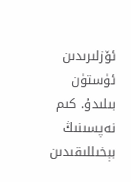ئۆزلىرىدىن ئۈستۈن بىلىدۇ. كىم نەپسىنىڭ بېخىللىقىدىن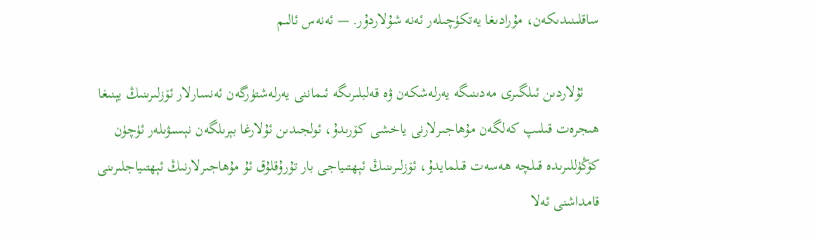ساقلىنىدىكەن، مۇرادىغا يەتكۈچىلەر ئەنە شۇلاردۇر. — ئەنەس ئالىم

    ئۇلاردىن ئىلگىرى مەدىنىگە يەرلەشكەن ۋە قەلبلىرىگە ئىماننى يەرلەشتۈرگەن ئەنسارلار ئۆزلىرىنىڭ يېنىغا ھىجرەت قىلىپ كەلگەن مۇھاجىرلارنى ياخشى كۆرىدۇ، ئولجىدىن ئۇلارغا بېرىلگەن نېسىۋىلەر ئۈچۈن كۆڭۈللىرىدە قىلچە ھەسەت قىلمايدۇ، ئۆزلىرىنىڭ ئېھتىياجى بار تۇرۇقلۇق ئۇ مۇھاجىرلارنىڭ ئېھتىياجلىرىنى قامداشنى ئەلا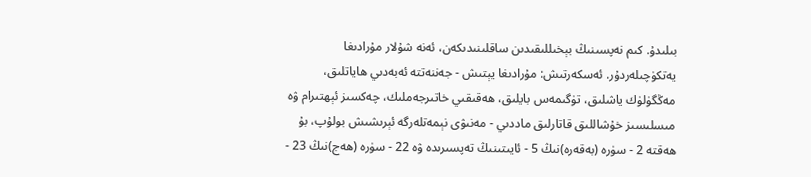بىلىدۇ. كىم نەپسىنىڭ بېخىللىقىدىن ساقلىنىدىكەن، ئەنە شۇلار مۇرادىغا يەتكۈچىلەردۇر. ئەسكەرتىش: مۇرادىغا يېتىش - جەننەتتە ئەبەدىي ھاياتلىق، مەڭگۈلۈك ياشلىق، تۈگىمەس بايلىق، ھەقىقىي خاتىرجەملىك، چەكسىز ئېھتىرام ۋە مىسلىسىز خۇشاللىق قاتارلىق ماددىي - مەنىۋى نېمەتلەرگە ئېرىشىش بولۇپ، بۇ ھەقتە 2 - سۈرە (بەقەرە)نىڭ 5 - ئايىتىنىڭ تەپسىرىدە ۋە 22 - سۈرە (ھەج)نىڭ 23 -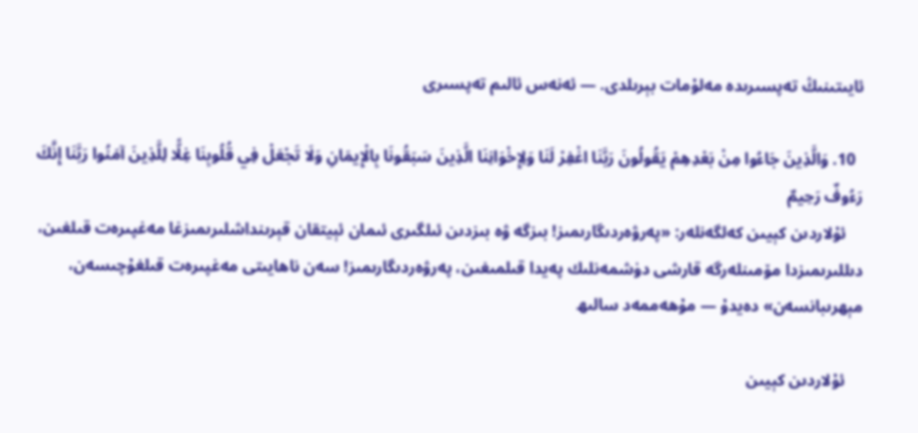ئايىتىنىڭ تەپسىرىدە مەلۇمات بېرىلدى. — ئەنەس ئالىم تەپسىرى

  10. وَالَّذِينَ جَاءُوا مِنْ بَعْدِهِمْ يَقُولُونَ رَبَّنَا اغْفِرْ لَنَا وَلِإِخْوَانِنَا الَّذِينَ سَبَقُونَا بِالْإِيمَانِ وَلَا تَجْعَلْ فِي قُلُوبِنَا غِلًّا لِلَّذِينَ آمَنُوا رَبَّنَا إِنَّكَ رَءُوفٌ رَحِيمٌ
    ئۇلاردىن كېيىن كەلگەنلەر: «پەرۋەردىگارىمىز! بىزگە ۋە بىزدىن ئىلگىرى ئىمان ئېيتقان قېرىنداشلىرىمىزغا مەغپىرەت قىلغىن، دىللىرىمىزدا مۆمىنلەرگە قارشى دۈشمەنلىك پەيدا قىلمىغىن، پەرۋەردىگارىمىز! سەن ناھايىتى مەغپىرەت قىلغۇچىسەن، مېھرىبانسەن» دەيدۇ — مۇھەممەد سالىھ

    ئۇلاردىن كېيىن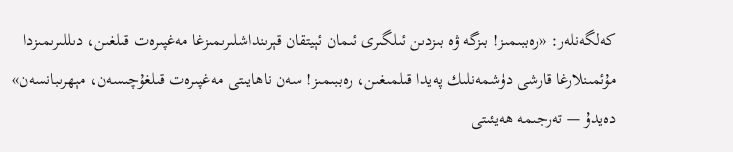كەلگەنلەر: «رەببىمىز! بىزگە ۋە بىزدىن ئىلگىرى ئىمان ئېيتقان قېرىنداشلىرىمىزغا مەغپىرەت قىلغىن، دىللىرىمىزدا مۇئمىنلارغا قارشى دۈشمەنلىك پەيدا قىلمىغىن، رەببىمىز! سەن ناھايىتى مەغپىرەت قىلغۇچىسەن، مېھرىبانسەن» دەيدۇ — تەرجىمە ھەيئىتى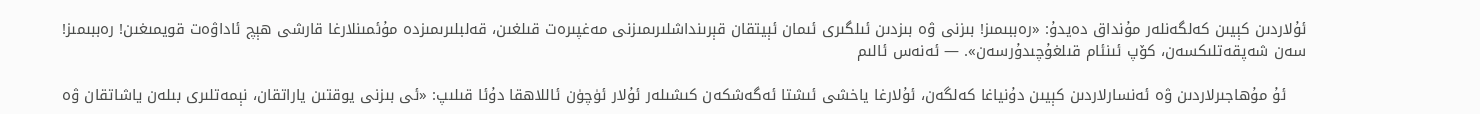ئۇلاردىن كېيىن كەلگەنلەر مۇنداق دەيدۇ: «رەببىمىز! بىزنى ۋە بىزدىن ئىلگىرى ئىمان ئېيتقان قېرىنداشلىرىمىزنى مەغپىرەت قىلغىن، قەلبلىرىمىزدە مۇئمىنلارغا قارشى ھېچ ئاداۋەت قويمىغىن! رەببىمىز! سەن شەپقەتلىكسەن، كۆپ ئىنئام قىلغۇچىدۇرسەن». — ئەنەس ئالىم

    ئۇ مۇھاجىرلاردىن ۋە ئەنسارلاردىن كېيىن دۇنياغا كەلگەن، ئۇلارغا ياخشى ئىشتا ئەگەشكەن كىشىلەر ئۇلار ئۈچۈن ئاللاھقا دۇئا قىلىپ: «ئى بىزنى يوقتىن ياراتقان، نېمەتلىرى بىلەن ياشاتقان ۋە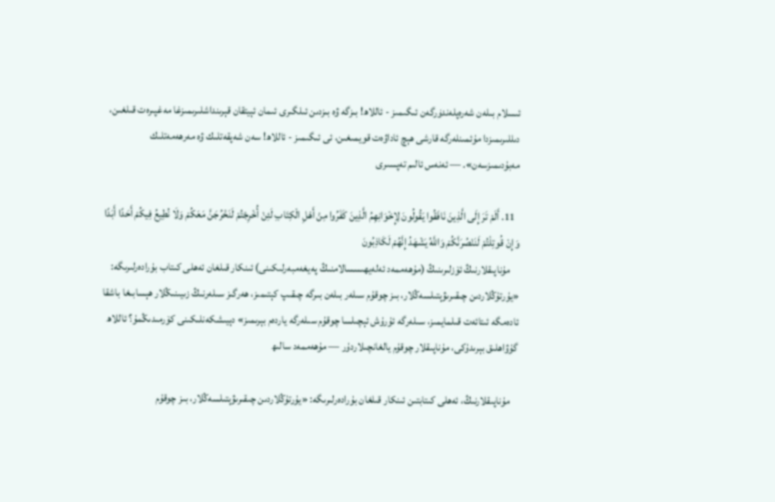ئىسلام بىلەن شەرەپلەندۈرگەن ئىگىمىز - ئاللاھ! بىزگە ۋە بىزدىن ئىلگىرى ئىمان ئېيتقان قېرىنداشلىرىمىزغا مەغپىرەت قىلغىن، دىللىرىمىزدا مۇئمىنلەرگە قارشى ھېچ ئاداۋەت قويمىغىن، ئى ئىگىمىز - ئاللاھ! سەن شەپقەتلىك ۋە مەرھەمەتلىك مەبۇدىمىزسەن». — ئەنەس ئالىم تەپسىرى

  11. أَلَمْ تَرَ إِلَى الَّذِينَ نَافَقُوا يَقُولُونَ لِإِخْوَانِهِمُ الَّذِينَ كَفَرُوا مِنْ أَهْلِ الْكِتَابِ لَئِنْ أُخْرِجْتُمْ لَنَخْرُجَنَّ مَعَكُمْ وَلَا نُطِيعُ فِيكُمْ أَحَدًا أَبَدًا وَإِنْ قُوتِلْتُمْ لَنَنْصُرَنَّكُمْ وَاللَّهُ يَشْهَدُ إِنَّهُمْ لَكَاذِبُونَ
    مۇناپىقلارنىڭ ئۆزلىرىنىڭ (مۇھەممەد ئەلەيھىسسالامنىڭ پەيغەمبەرلىكىنى) ئىنكار قىلغان ئەھلى كىتاب بۇرادەرلىرىگە: «يۇرتۇڭلاردىن چىقىرىۋېتىلسەڭلار، بىز چوقۇم سىلەر بىلەن بىرگە چىقىپ كېتىمىز، ھەرگىز سىلەرنىڭ زىيىنىڭلار ھېسابىغا باشقا ئادەمگە ئىتائەت قىلمايمىز، سىلەرگە ئۇرۇش ئېچىلسا چوقۇم سىلەرگە ياردەم بېرىمىز» دېيىشكەنلىكىنى كۆرمىدىڭمۇ؟ ئاللاھ گۇۋاھلىق بېرىدۇكى، مۇناپىقلار چوقۇم يالغانچىلاردۇر — مۇھەممەد سالىھ

    مۇناپىقلارنىڭ، ئەھلى كىتابتىن ئىنكار قىلغان بۇرادەرلىرىگە: «يۇرتۇڭلاردىن چىقىرىۋېتىلسەڭلار، بىز چوقۇم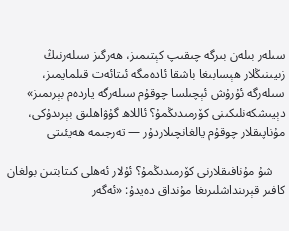سىلەر بىلەن بىرگە چىقىپ كېتىمىز، ھەرگىز سىلەرنىڭ زىيىنىڭلار ھېسابىغا باشقا ئادەمگە ئىتائەت قىلمايمىز، سىلەرگە ئۇرۇش ئېچىلسا چوقۇم سىلەرگە ياردەم بېرىمىز» دېيىشكەنلىكىنى كۆرمىدىڭمۇ؟ ئاللاھ گۇۋاھلىق بېرىدۇكى، مۇناپىقلار چوقۇم يالغانچىلاردۇر — تەرجىمە ھەيئىتى

    شۇ مۇنافىقلارنى كۆرمىدىڭمۇ؟ ئۇلار ئەھلى كىتابتىن بولغان كافىر قېرىنداشلىرىغا مۇنداق دەيدۇ: «ئەگەر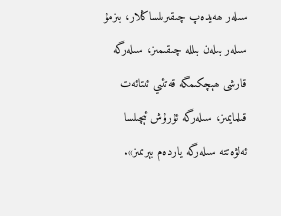سىلەر ھەيدەپ چىقىرىلساڭلار، بىزمۇ سىلەر بىلەن بىللە چىقىمىز، سىلەرگە قارشى ھېچكىمگە قەتئىي ئىتائەت قىلمايمىز، سىلەرگە ئۇرۇش ئېچىلسا ئەلۋەتتە سىلەرگە ياردەم بېرىمىز».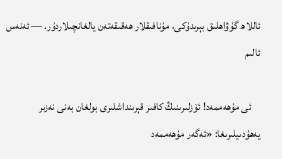ئاللاھ گۇۋاھلىق بېرىدۇكى، مۇنافىقلار ھەقىقەتەن يالغانچىلاردۇر. — ئەنەس ئالىم

    ئى مۇھەممەد! ئۆزلىرىنىڭ كافىر قېرىنداشلىرى بولغان بەنى نەزىر يەھۇدىيلىرىغا: «ئەگەر مۇھەممەد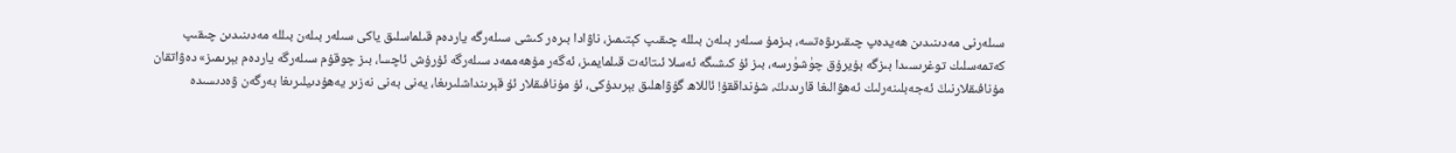سىلەرنى مەدىنىدىن ھەيدەپ چىقىرىۋەتسە، بىزمۇ سىلەر بىلەن بىللە چىقىپ كېتىمىز، ناۋادا بىرەر كىشى سىلەرگە ياردەم قىلماسلىق ياكى سىلەر بىلەن بىللە مەدىنىدىن چىقىپ كەتمەسلىك توغرىسىدا بىزگە بۇيرۇق چۈشۈرسە، بىز ئۇ كىشىگە ئەسلا ئىتائەت قىلمايمىز، ئەگەر مۇھەممەد سىلەرگە ئۇرۇش ئاچسا، بىز چوقۇم سىلەرگە ياردەم بېرىمىز» دەۋاتقان مۇنافىقلارنىڭ ئەجەبلىنەرلىك ئەھۋالىغا قارىدىڭ، شۇنداققۇ! ئاللاھ گۇۋاھلىق بېرىدۇكى، ئۇ مۇنافىقلار ئۇ قېرىنداشلىرىغا، يەنى بەنى نەزىر يەھۇدىيلىرىغا بەرگەن ۋەدىسىدە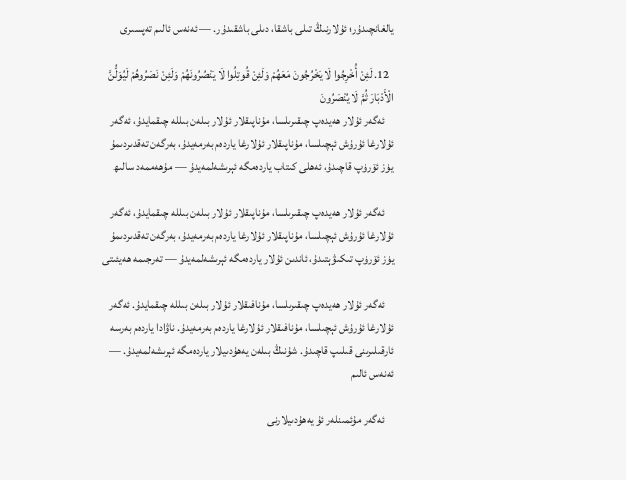يالغانچىدۇر؛ ئۇلارنىڭ تىلى باشقا، دىلى باشقىدۇر. — ئەنەس ئالىم تەپسىرى

  12. لَئِنْ أُخْرِجُوا لَا يَخْرُجُونَ مَعَهُمْ وَلَئِنْ قُوتِلُوا لَا يَنْصُرُونَهُمْ وَلَئِنْ نَصَرُوهُمْ لَيُوَلُّنَّ الْأَدْبَارَ ثُمَّ لَا يُنْصَرُونَ
    ئەگەر ئۇلار ھەيدەپ چىقىرىلسا، مۇناپىقلار ئۇلار بىلەن بىللە چىقمايدۇ، ئەگەر ئۇلارغا ئۇرۇش ئېچىلسا، مۇناپىقلار ئۇلارغا ياردەم بەرمەيدۇ، بەرگەن تەقدىردىمۇ يۈز ئۆرۈپ قاچىدۇ، ئەھلى كىتاب ياردەمگە ئېرىشەلمەيدۇ — مۇھەممەد سالىھ

    ئەگەر ئۇلار ھەيدەپ چىقىرىلسا، مۇناپىقلار ئۇلار بىلەن بىللە چىقمايدۇ، ئەگەر ئۇلارغا ئۇرۇش ئېچىلسا، مۇناپىقلار ئۇلارغا ياردەم بەرمەيدۇ، بەرگەن تەقدىردىمۇ يۈز ئۆرۈپ تىكىۋېتىدۇ، ئاندىن ئۇلار ياردەمگە ئېرىشەلمەيدۇ — تەرجىمە ھەيئىتى

    ئەگەر ئۇلار ھەيدەپ چىقىرىلسا، مۇنافىقلار ئۇلار بىلەن بىللە چىقمايدۇ. ئەگەر ئۇلارغا ئۇرۇش ئېچىلسا، مۇنافىقلار ئۇلارغا ياردەم بەرمەيدۇ. ناۋادا ياردەم بەرسە ئارقىلىرىنى قىلىپ قاچىدۇ. شۇنىڭ بىلەن يەھۇدىيلار ياردەمگە ئېرىشەلمەيدۇ. — ئەنەس ئالىم

    ئەگەر مۇئمىنلەر ئۇ يەھۇدىيلارنى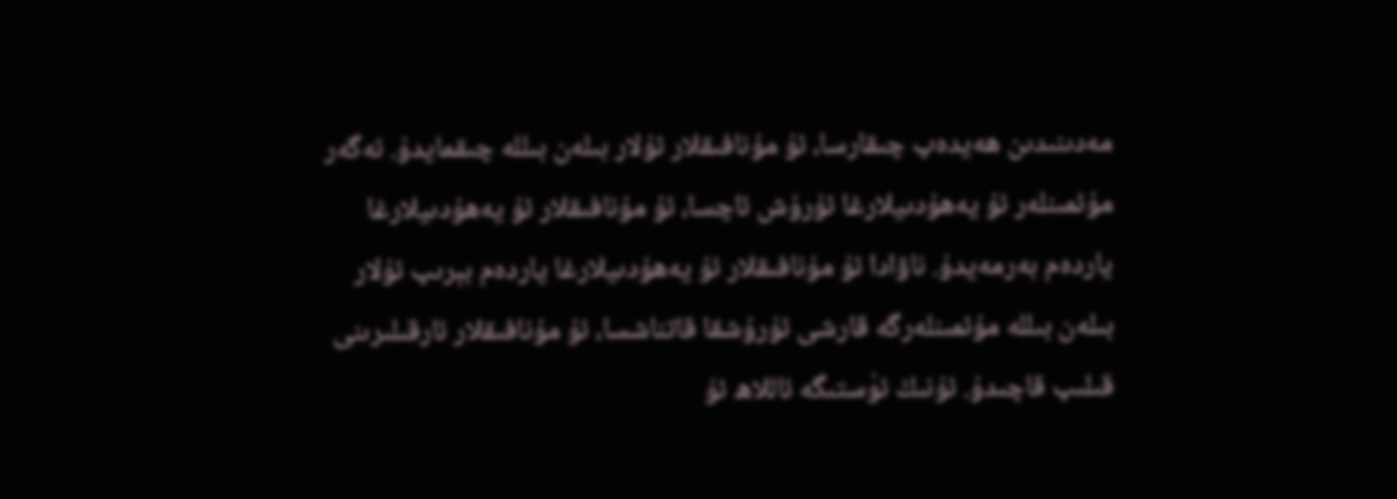مەدىنىدىن ھەيدەپ چىقارسا، ئۇ مۇنافىقلار ئۇلار بىلەن بىللە چىقمايدۇ. ئەگەر مۇئمىنلەر ئۇ يەھۇدىيلارغا ئۇرۇش ئاچسا، ئۇ مۇنافىقلار ئۇ يەھۇدىيلارغا ياردەم بەرمەيدۇ. ناۋادا ئۇ مۇنافىقلار ئۇ يەھۇدىيلارغا ياردەم بېرىپ ئۇلار بىلەن بىللە مۇئمىنلەرگە قارشى ئۇرۇشقا قاتناشسا، ئۇ مۇنافىقلار ئارقىلىرىنى قىلىپ قاچىدۇ. ئۇنىڭ ئۈستىگە ئاللاھ ئۇ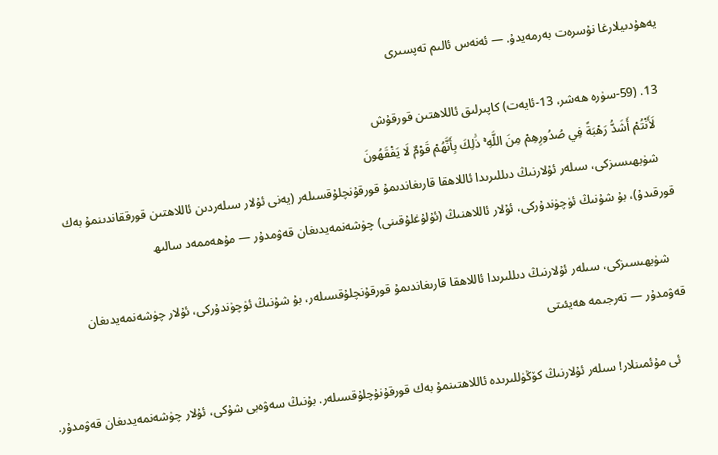يەھۇدىيلارغا نۇسرەت بەرمەيدۇ. — ئەنەس ئالىم تەپسىرى

  13. (59-سۈرە ھەشر، 13-ئايەت) كاپىرلىق ئاللاھتىن قورقۇش
    لَأَنْتُمْ أَشَدُّ رَهْبَةً فِي صُدُورِهِمْ مِنَ اللَّهِ ۚ ذَٰلِكَ بِأَنَّهُمْ قَوْمٌ لَا يَفْقَهُونَ
    شۈبھىسىزكى، سىلەر ئۇلارنىڭ دىللىرىدا ئاللاھقا قارىغاندىمۇ قورقۇنچلۇقسىلەر (يەنى ئۇلار سىلەردىن ئاللاھتىن قورققاندىنمۇ بەك قورقىدۇ)، بۇ شۇنىڭ ئۈچۈندۇركى، ئۇلار ئاللاھنىڭ (ئۇلۇغلۇقىنى) چۈشەنمەيدىغان قەۋمدۇر — مۇھەممەد سالىھ

    شۈبھىسىزكى، سىلەر ئۇلارنىڭ دىللىرىدا ئاللاھقا قارىغاندىمۇ قورقۇنچلۇقسىلەر، بۇ شۇنىڭ ئۈچۈندۇركى، ئۇلار چۈشەنمەيدىغان قەۋمدۇر — تەرجىمە ھەيئىتى

    ئى مۇئمىنلار! سىلەر ئۇلارنىڭ كۆڭۈللىرىدە ئاللاھتىنمۇ بەك قورقۇنۇچلۇقسىلەر. بۇنىڭ سەۋەبى شۇكى، ئۇلار چۈشەنمەيدىغان قەۋمدۇر.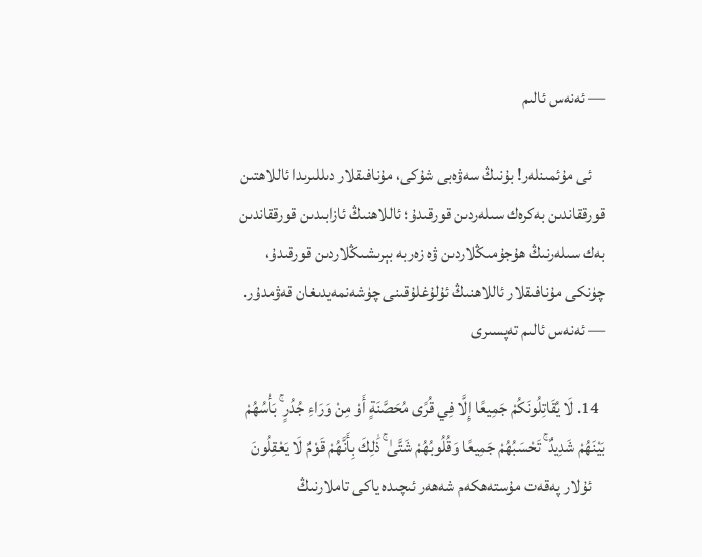— ئەنەس ئالىم

    ئى مۇئمىنلەر! بۇنىڭ سەۋەبى شۇكى، مۇنافىقلار دىللىرىدا ئاللاھتىن قورققاندىن بەكرەك سىلەردىن قورقىدۇ؛ ئاللاھنىڭ ئازابىدىن قورققاندىن بەك سىلەرنىڭ ھۇجۇمىڭلاردىن ۋە زەربە بېرىشىڭلاردىن قورقىدۇ، چۈنكى مۇنافىقلار ئاللاھنىڭ ئۇلۇغلۇقىنى چۈشەنمەيدىغان قەۋمدۇر. — ئەنەس ئالىم تەپسىرى

  14. لَا يُقَاتِلُونَكُمْ جَمِيعًا إِلَّا فِي قُرًى مُحَصَّنَةٍ أَوْ مِنْ وَرَاءِ جُدُرٍ ۚ بَأْسُهُمْ بَيْنَهُمْ شَدِيدٌ ۚ تَحْسَبُهُمْ جَمِيعًا وَقُلُوبُهُمْ شَتَّىٰ ۚ ذَٰلِكَ بِأَنَّهُمْ قَوْمٌ لَا يَعْقِلُونَ
    ئۇلار پەقەت مۇستەھكەم شەھەر ئىچىدە ياكى تاملارنىڭ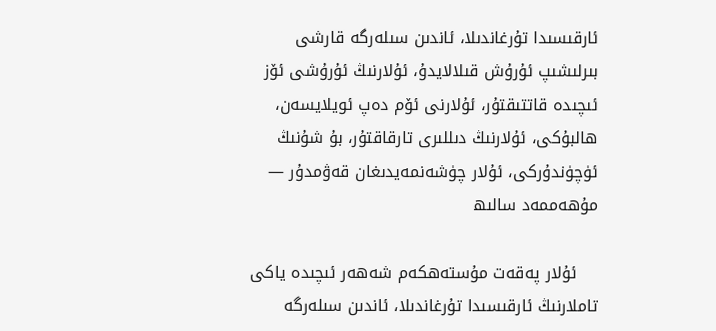ئارقىسىدا تۇرغاندىلا، ئاندىن سىلەرگە قارشى بىرلىشىپ ئۇرۇش قىلالايدۇ، ئۇلارنىڭ ئۇرۇشى ئۆز ئىچىدە قاتتىقتۇر، ئۇلارنى ئۆم دەپ ئويلايسەن، ھالبۇكى، ئۇلارنىڭ دىللىرى تارقاقتۇر، بۇ شۇنىڭ ئۈچۈندۇركى، ئۇلار چۈشەنمەيدىغان قەۋمدۇر — مۇھەممەد سالىھ

    ئۇلار پەقەت مۇستەھكەم شەھەر ئىچىدە ياكى تاملارنىڭ ئارقىسىدا تۇرغاندىلا، ئاندىن سىلەرگە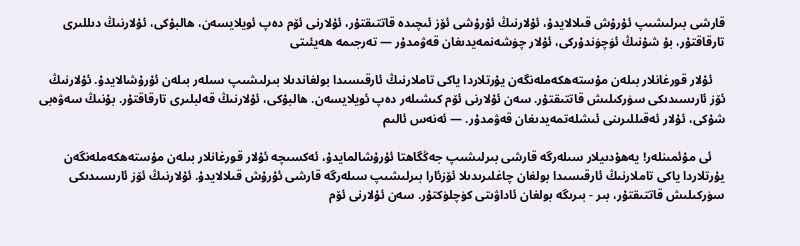قارشى بىرلىشىپ ئۇرۇش قىلالايدۇ، ئۇلارنىڭ ئۇرۇشى ئۆز ئىچىدە قاتتىقتۇر، ئۇلارنى ئۆم دەپ ئويلايسەن، ھالبۇكى، ئۇلارنىڭ دىللىرى تارقاقتۇر، بۇ شۇنىڭ ئۈچۈندۇركى، ئۇلار چۈشەنمەيدىغان قەۋمدۇر — تەرجىمە ھەيئىتى

    ئۇلار قورغانلار بىلەن مۇستەھكەملەنگەن يۇرتلاردا ياكى تاملارنىڭ ئارقىسىدا بولغاندىلا بىرلىشىپ سىلەر بىلەن ئۇرۇشالايدۇ. ئۇلارنىڭ ئۆز ئارىسىدىكى سۈركىلىش قاتتىقتۇر. سەن ئۇلارنى ئۆم كىشىلەر دەپ ئويلايسەن. ھالبۇكى، ئۇلارنىڭ قەلبلىرى تارقاقتۇر. بۇنىڭ سەۋەبى شۇكى، ئۇلار ئەقىللىرىنى ئىشلەتمەيدىغان قەۋمدۇر. — ئەنەس ئالىم

    ئى مۇئمىنلەر! يەھۇدىيلار سىلەرگە قارشى بىرلىشىپ جەڭگاھتا ئۇرۇشالمايدۇ، ئەكسىچە ئۇلار قورغانلار بىلەن مۇستەھكەملەنگەن يۇرتلاردا ياكى تاملارنىڭ ئارقىسىدا بولغان چاغلىرىدىلا ئۆزئارا بىرلىشىپ سىلەرگە قارشى ئۇرۇش قىلالايدۇ. ئۇلارنىڭ ئۆز ئارىسىدىكى سۈركىلىش قاتتىقتۇر، بىر - بىرىگە بولغان ئاداۋىتى كۈچلۈكتۇر. سەن ئۇلارنى ئۆم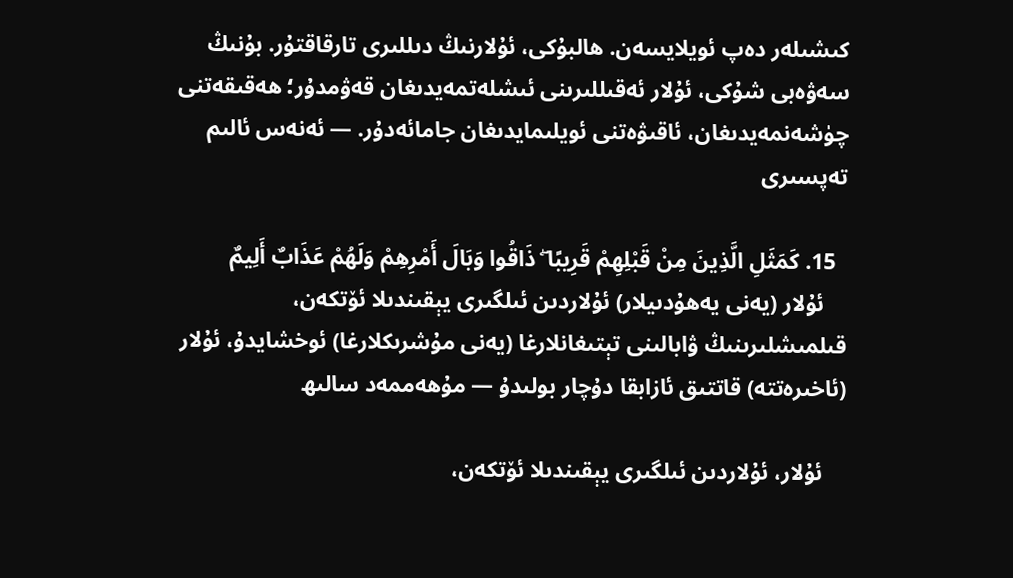كىشىلەر دەپ ئويلايسەن. ھالبۇكى، ئۇلارنىڭ دىللىرى تارقاقتۇر. بۇنىڭ سەۋەبى شۇكى، ئۇلار ئەقىللىرىنى ئىشلەتمەيدىغان قەۋمدۇر؛ ھەقىقەتنى چۈشەنمەيدىغان، ئاقىۋەتنى ئويلىمايدىغان جامائەدۇر. — ئەنەس ئالىم تەپسىرى

  15. كَمَثَلِ الَّذِينَ مِنْ قَبْلِهِمْ قَرِيبًا ۖ ذَاقُوا وَبَالَ أَمْرِهِمْ وَلَهُمْ عَذَابٌ أَلِيمٌ
    ئۇلار (يەنى يەھۇدىيلار) ئۇلاردىن ئىلگىرى يېقىندىلا ئۆتكەن، قىلمىشلىرىنىڭ ۋابالىنى تېتىغانلارغا (يەنى مۇشرىكلارغا) ئوخشايدۇ، ئۇلار (ئاخىرەتتە) قاتتىق ئازابقا دۇچار بولىدۇ — مۇھەممەد سالىھ

    ئۇلار، ئۇلاردىن ئىلگىرى يېقىندىلا ئۆتكەن،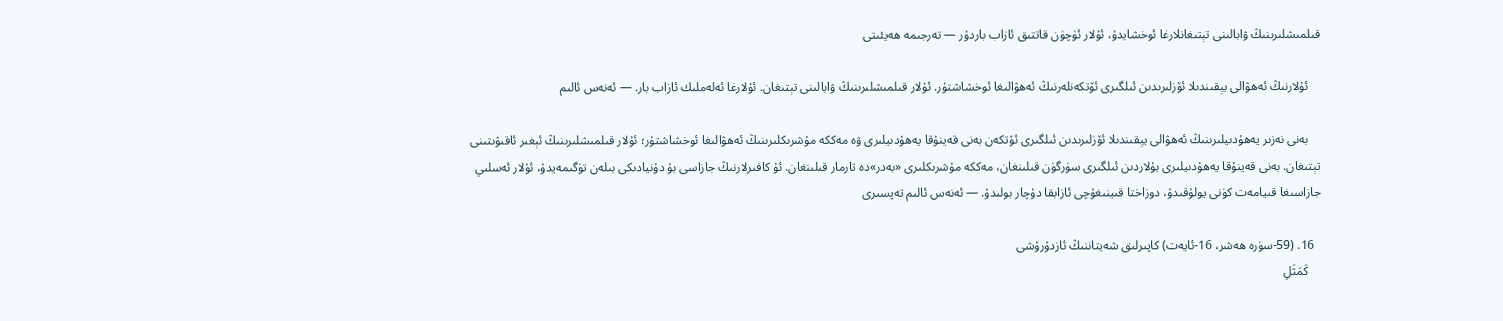قىلمىشلىرىنىڭ ۋابالىنى تېتىغانلارغا ئوخشايدۇ، ئۇلار ئۈچۈن قاتتىق ئازاب باردۇر — تەرجىمە ھەيئىتى

    ئۇلارنىڭ ئەھۋالى يېقىندىلا ئۆزلىرىدىن ئىلگىرى ئۆتكەنلەرنىڭ ئەھۋالىغا ئوخشاشتۇر. ئۇلار قىلمىشلىرىنىڭ ۋابالىنى تېتىغان. ئۇلارغا ئەلەملىك ئازاب بار. — ئەنەس ئالىم

    بەنى نەزىر يەھۇدىيلىرىنىڭ ئەھۋالى يېقىندىلا ئۆزلىرىدىن ئىلگىرى ئۆتكەن بەنى قەينۇقا يەھۇدىيلىرى ۋە مەككە مۇشرىكلىرىنىڭ ئەھۋالىغا ئوخشاشتۇر؛ ئۇلار قىلمىشلىرىنىڭ ئېغىر ئاقىۋىتىنى تېتىغان. بەنى قەينۇقا يەھۇدىيلىرى بۇلاردىن ئىلگىرى سۈرگۈن قىلىنغان، مەككە مۇشرىكلىرى «بەدر»دە تارمار قىلىنغان. ئۇ كافىرلارنىڭ جازاسى بۇ دۇنيادىكى بىلەن تۈگىمەيدۇ، ئۇلار ئەسلىي جازاسىغا قىيامەت كۈنى يولۇقىدۇ، دوزاختا قىينىغۇچى ئازابقا دۇچار بولىدۇ. — ئەنەس ئالىم تەپسىرى

  16. (59-سۈرە ھەشر، 16-ئايەت) كاپىرلىق شەيتاننىڭ ئازدۇرۇشى
    كَمَثَلِ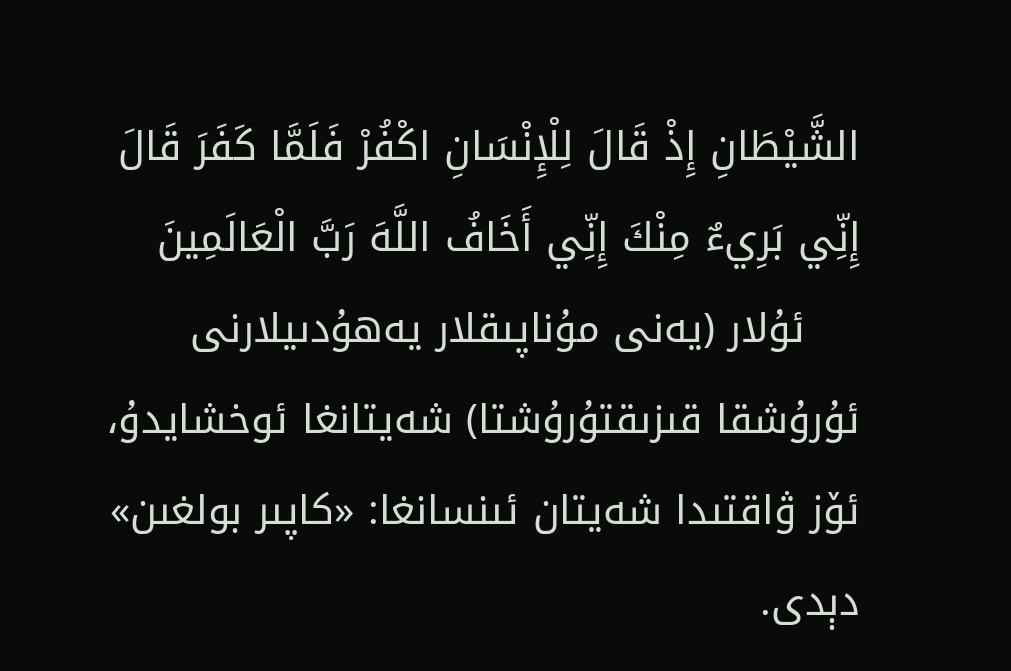الشَّيْطَانِ إِذْ قَالَ لِلْإِنْسَانِ اكْفُرْ فَلَمَّا كَفَرَ قَالَ إِنِّي بَرِيءٌ مِنْكَ إِنِّي أَخَافُ اللَّهَ رَبَّ الْعَالَمِينَ
    ئۇلار (يەنى مۇناپىقلار يەھۇدىيلارنى ئۇرۇشقا قىزىقتۇرۇشتا) شەيتانغا ئوخشايدۇ، ئۆز ۋاقتىدا شەيتان ئىنسانغا: «كاپىر بولغىن» دېدى.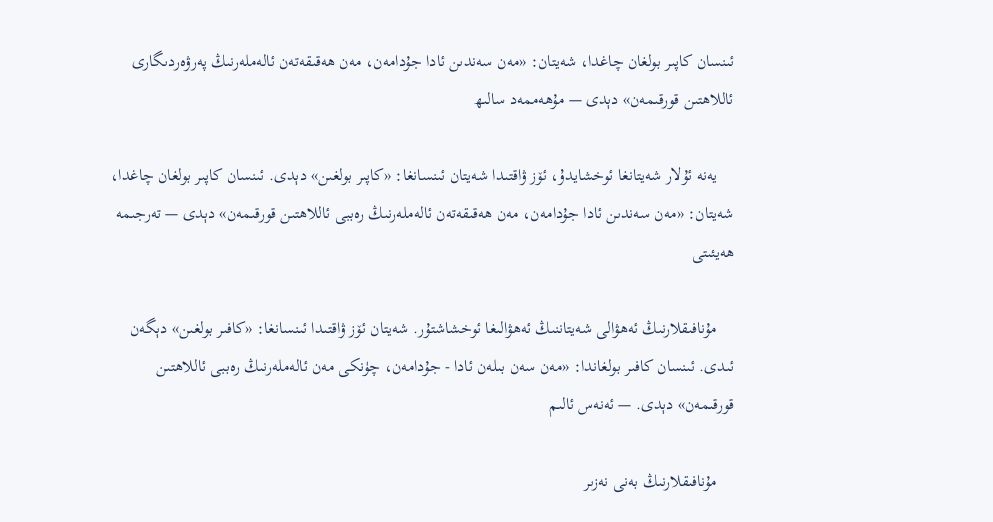ئىنسان كاپىر بولغان چاغدا، شەيتان: «مەن سەندىن ئادا جۇدامەن، مەن ھەقىقەتەن ئالەملەرنىڭ پەرۋەردىگارى ئاللاھتىن قورقىمەن» دېدى — مۇھەممەد سالىھ

    يەنە ئۇلار شەيتانغا ئوخشايدۇ، ئۆز ۋاقتىدا شەيتان ئىنسانغا: «كاپىر بولغىن» دېدى. ئىنسان كاپىر بولغان چاغدا، شەيتان: «مەن سەندىن ئادا جۇدامەن، مەن ھەقىقەتەن ئالەملەرنىڭ رەببى ئاللاھتىن قورقىمەن» دېدى — تەرجىمە ھەيئىتى

    مۇنافىقلارنىڭ ئەھۋالى شەيتاننىڭ ئەھۋالىغا ئوخشاشتۇر. شەيتان ئۆز ۋاقتىدا ئىنسانغا: «كافىر بولغىن» دېگەن ئىدى. ئىنسان كافىر بولغاندا: «مەن سەن بىلەن ئادا - جۇدامەن، چۈنكى مەن ئالەملەرنىڭ رەببى ئاللاھتىن قورقىمەن» دېدى. — ئەنەس ئالىم

    مۇنافىقلارنىڭ بەنى نەزىر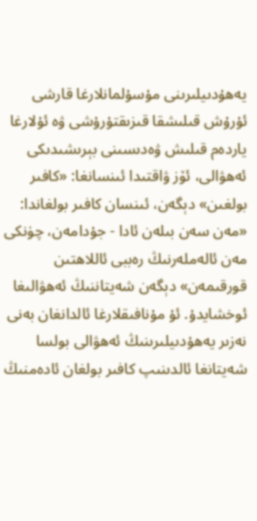يەھۇدىيلىرىنى مۇسۇلمانلارغا قارشى ئۇرۇش قىلىشقا قىزىقتۇرۇشى ۋە ئۇلارغا ياردەم قىلىش ۋەدىسىنى بېرىشىدىكى ئەھۋالى، ئۆز ۋاقتىدا ئىنسانغا: «كافىر بولغىن» دېگەن، ئىنسان كافىر بولغاندا: «مەن سەن بىلەن ئادا - جۇدامەن، چۈنكى مەن ئالەملەرنىڭ رەببى ئاللاھتىن قورقىمەن» دېگەن شەيتاننىڭ ئەھۋالىغا ئوخشايدۇ. ئۇ مۇنافىقلارغا ئالدانغان بەنى نەزىر يەھۇدىيلىرىنىڭ ئەھۋالى بولسا شەيتانغا ئالدىنىپ كافىر بولغان ئادەمنىڭ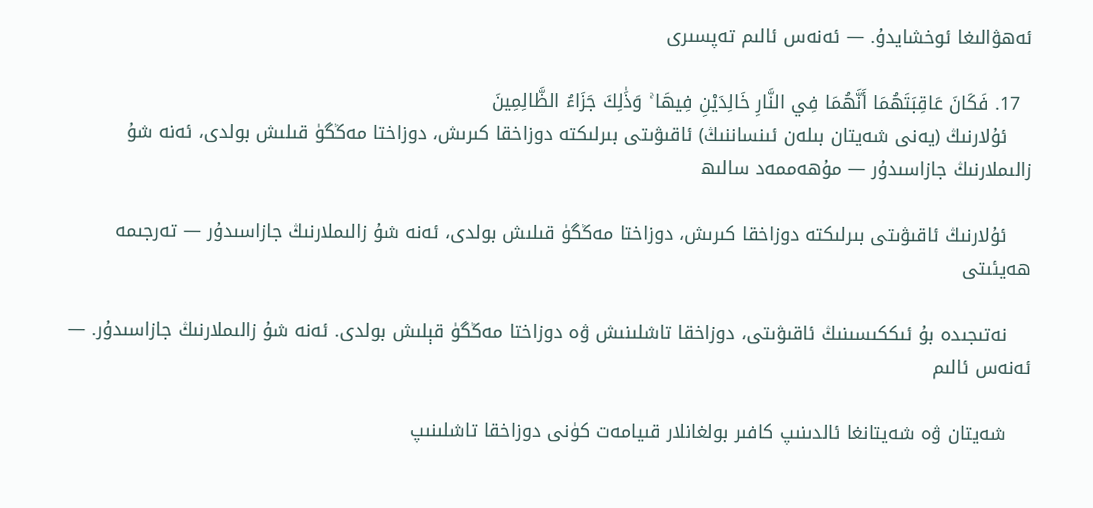ئەھۋالىغا ئوخشايدۇ. — ئەنەس ئالىم تەپسىرى

  17. فَكَانَ عَاقِبَتَهُمَا أَنَّهُمَا فِي النَّارِ خَالِدَيْنِ فِيهَا ۚ وَذَٰلِكَ جَزَاءُ الظَّالِمِينَ
    ئۇلارنىڭ (يەنى شەيتان بىلەن ئىنساننىڭ) ئاقىۋىتى بىرلىكتە دوزاخقا كىرىش، دوزاختا مەڭگۈ قىلىش بولدى، ئەنە شۇ زالىملارنىڭ جازاسىدۇر — مۇھەممەد سالىھ

    ئۇلارنىڭ ئاقىۋىتى بىرلىكتە دوزاخقا كىرىش، دوزاختا مەڭگۈ قىلىش بولدى، ئەنە شۇ زالىملارنىڭ جازاسىدۇر — تەرجىمە ھەيئىتى

    نەتىجىدە بۇ ئىككىسىنىڭ ئاقىۋىتى، دوزاخقا تاشلىنىش ۋە دوزاختا مەڭگۈ قېلىش بولدى. ئەنە شۇ زالىملارنىڭ جازاسىدۇر. — ئەنەس ئالىم

    شەيتان ۋە شەيتانغا ئالدىنىپ كافىر بولغانلار قىيامەت كۈنى دوزاخقا تاشلىنىپ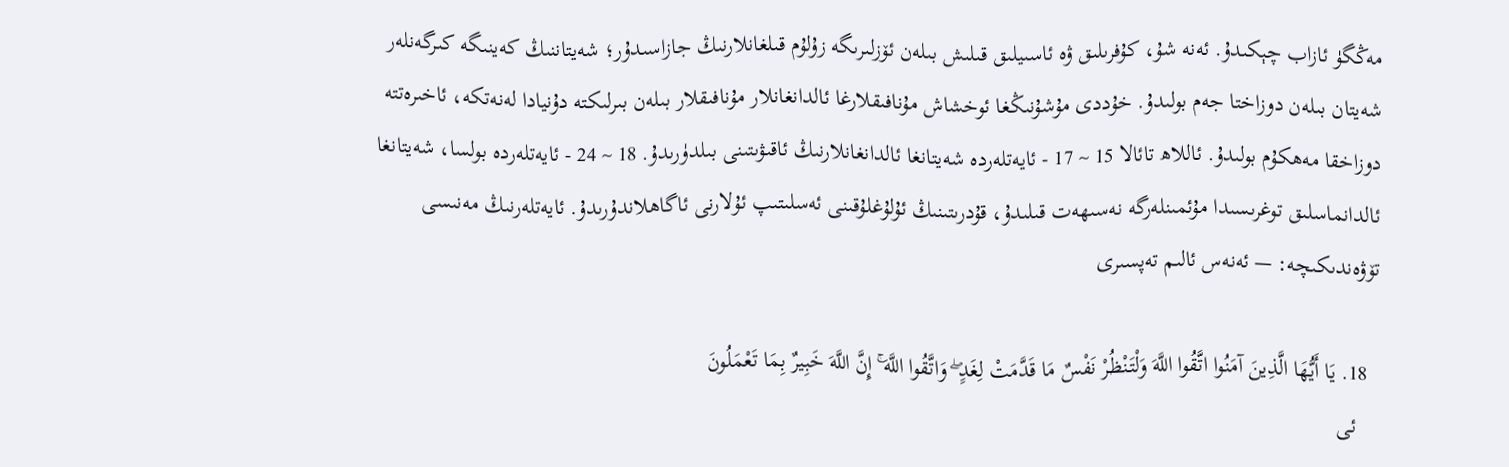مەڭگۈ ئازاب چېكىدۇ. ئەنە شۇ، كۇفرىلىق ۋە ئاسىيلىق قىلىش بىلەن ئۆزلىرىگە زۇلۇم قىلغانلارنىڭ جازاسىدۇر؛ شەيتاننىڭ كەينىگە كىرگەنلەر شەيتان بىلەن دوزاختا جەم بولىدۇ. خۇددى مۇشۇنىڭغا ئوخشاش مۇنافىقلارغا ئالدانغانلار مۇنافىقلار بىلەن بىرلىكتە دۇنيادا لەنەتكە، ئاخىرەتتە دوزاخقا مەھكۇم بولىدۇ. ئاللاھ تائالا 15 ~ 17 - ئايەتلەردە شەيتانغا ئالدانغانلارنىڭ ئاقىۋىتىنى بىلدۈرىدۇ. 18 ~ 24 - ئايەتلەردە بولسا، شەيتانغا ئالدانماسلىق توغرىسىدا مۇئمىنلەرگە نەسىھەت قىلىدۇ، قۇدرىتىنىڭ ئۇلۇغلۇقىنى ئەسلىتىپ ئۇلارنى ئاگاھلاندۇرىدۇ. ئايەتلەرنىڭ مەنىسى تۆۋەندىكىچە: — ئەنەس ئالىم تەپسىرى

  18. يَا أَيُّهَا الَّذِينَ آمَنُوا اتَّقُوا اللَّهَ وَلْتَنْظُرْ نَفْسٌ مَا قَدَّمَتْ لِغَدٍ ۖ وَاتَّقُوا اللَّهَ ۚ إِنَّ اللَّهَ خَبِيرٌ بِمَا تَعْمَلُونَ
    ئى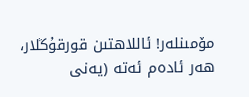مۆمىنلەر! ئاللاھتىن قورقۇڭلار، ھەر ئادەم ئەتە (يەنى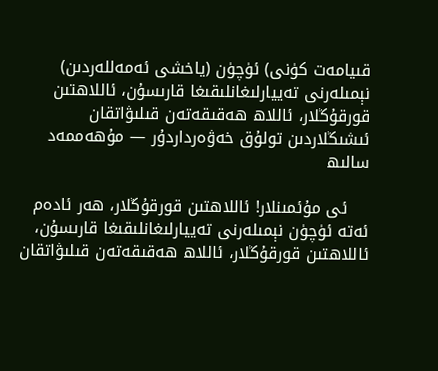قىيامەت كۈنى) ئۈچۈن (ياخشى ئەمەللەردىن) نېمىلەرنى تەييارلىغانلىقىغا قارىسۇن، ئاللاھتىن قورقۇڭلار، ئاللاھ ھەقىقەتەن قىلىۋاتقان ئىشىڭلاردىن تولۇق خەۋەرداردۇر — مۇھەممەد سالىھ

    ئى مۇئمىنلار! ئاللاھتىن قورقۇڭلار، ھەر ئادەم ئەتە ئۈچۈن نېمىلەرنى تەييارلىغانلىقىغا قارىسۇن، ئاللاھتىن قورقۇڭلار، ئاللاھ ھەقىقەتەن قىلىۋاتقان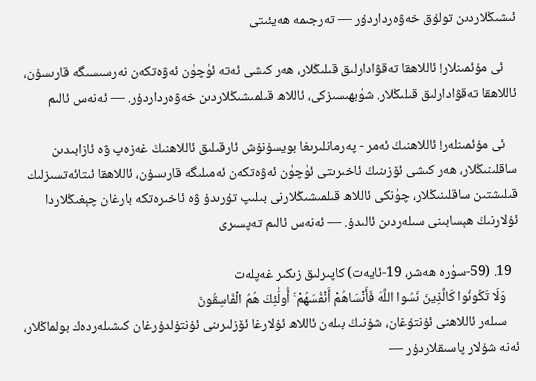ئىشىڭلاردىن تولۇق خەۋەرداردۇر — تەرجىمە ھەيئىتى

    ئى مۇئمىنلار! ئاللاھقا تەقۋادارلىق قىلىڭلار، ھەر كىشى ئەتە ئۈچۈن ئەۋەتكەن نەرسىسىگە قارىسۇن، ئاللاھقا تەقۋادارلىق قىلىڭلار. شۈبھىسىزكى، ئاللاھ قىلمىشىڭلاردىن خەۋەرداردۇر. — ئەنەس ئالىم

    ئى مۇئمىنلەر! ئاللاھنىڭ ئەمر - پەرمانلىرىغا بويسۇنۇش ئارقىلىق ئاللاھنىڭ غەزەپ ۋە ئازابىدىن ساقلىنىڭلار، ھەر كىشى ئۆزىنىڭ ئاخىرىتى ئۈچۈن ئەۋەتكەن ئەمىلىگە قارىسۇن، ئاللاھقا ئىتائەتسىزلىك قىلىشتىن ساقلىنىڭلار، چۈنكى ئاللاھ قىلمىشىڭلارنى بىلىپ تۇرىدۇ ۋە ئاخىرەتكە بارغان چېغىڭلاردا ئۇلارنىڭ ھېسابىنى سىلەردىن ئالىدۇ. — ئەنەس ئالىم تەپسىرى

  19. (59-سۈرە ھەشر، 19-ئايەت) كاپىرلىق زىكىر غەپلەت
    وَلَا تَكُونُوا كَالَّذِينَ نَسُوا اللَّهَ فَأَنْسَاهُمْ أَنْفُسَهُمْ ۚ أُولَٰئِكَ هُمُ الْفَاسِقُونَ
    سىلەر ئاللاھنى ئۇنتۇغان، شۇنىڭ بىلەن ئاللاھ ئۇلارغا ئۆزلىرىنى ئۇنتۇلدۇرغان كىشىلەردەك بولماڭلار، ئەنە شۇلار پاسىقلاردۇر —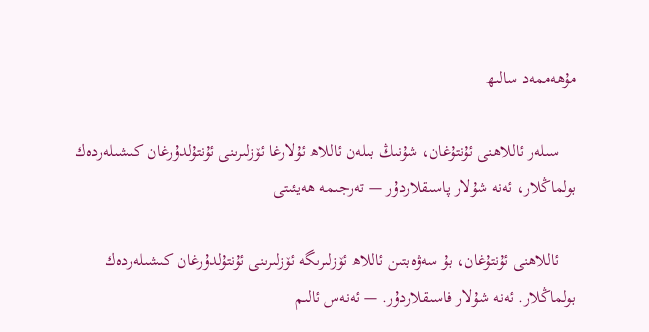مۇھەممەد سالىھ

    سىلەر ئاللاھنى ئۇنتۇغان، شۇنىڭ بىلەن ئاللاھ ئۇلارغا ئۆزلىرىنى ئۇنتۇلدۇرغان كىشىلەردەك بولماڭلار، ئەنە شۇلار پاسىقلاردۇر — تەرجىمە ھەيئىتى

    ئاللاھنى ئۇنتۇغان، بۇ سەۋەبتىن ئاللاھ ئۆزلىرىگە ئۆزلىرىنى ئۇنتۇلدۇرغان كىشىلەردەك بولماڭلار. ئەنە شۇلار فاسىقلاردۇر. — ئەنەس ئالىم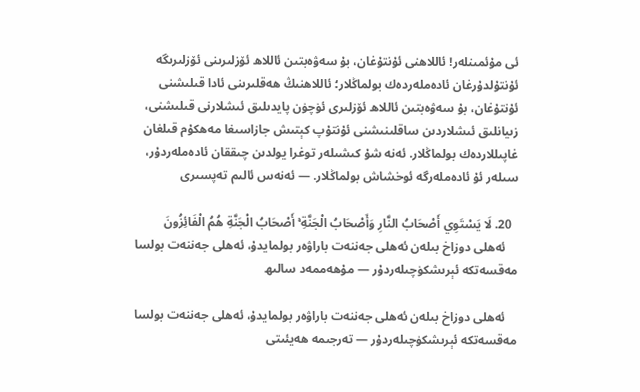ئى مۇئمىنلەر! ئاللاھنى ئۇنتۇغان، بۇ سەۋەبتىن ئاللاھ ئۆزلىرىنى ئۆزلىرىگە ئۇنتۇلدۇرغان ئادەملەردەك بولماڭلار؛ ئاللاھنىڭ ھەقلىرىنى ئادا قىلىشنى ئۇنتۇغان، بۇ سەۋەبتىن ئاللاھ ئۆزلىرى ئۈچۈن پايدىلىق ئىشلارنى قىلىشنى، زىيانلىق ئىشلاردىن ساقلىنىشنى ئۇنتۇپ كېتىش جازاسىغا مەھكۇم قىلغان غاپىللاردەك بولماڭلار. ئەنە شۇ كىشىلەر توغرا يولدىن چىققان ئادەملەردۇر، سىلەر ئۇ ئادەملەرگە ئوخشاش بولماڭلار. — ئەنەس ئالىم تەپسىرى

  20. لَا يَسْتَوِي أَصْحَابُ النَّارِ وَأَصْحَابُ الْجَنَّةِ ۚ أَصْحَابُ الْجَنَّةِ هُمُ الْفَائِزُونَ
    ئەھلى دوزاخ بىلەن ئەھلى جەننەت باراۋەر بولمايدۇ، ئەھلى جەننەت بولسا مەقسەتكە ئېرىشكۈچىلەردۇر — مۇھەممەد سالىھ

    ئەھلى دوزاخ بىلەن ئەھلى جەننەت باراۋەر بولمايدۇ، ئەھلى جەننەت بولسا مەقسەتكە ئېرىشكۈچىلەردۇر — تەرجىمە ھەيئىتى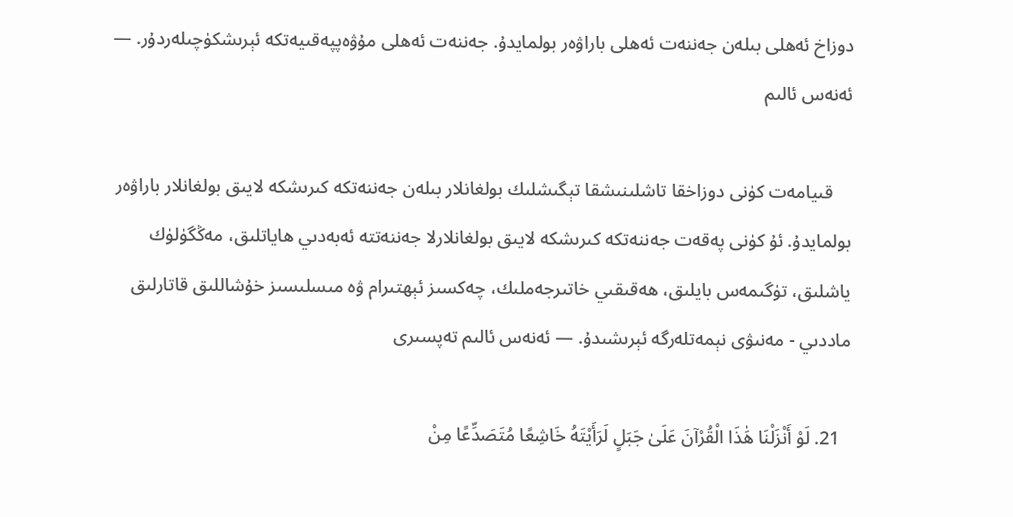دوزاخ ئەھلى بىلەن جەننەت ئەھلى باراۋەر بولمايدۇ. جەننەت ئەھلى مۇۋەپپەقىيەتكە ئېرىشكۈچىلەردۇر. — ئەنەس ئالىم

    قىيامەت كۈنى دوزاخقا تاشلىنىشقا تېگىشلىك بولغانلار بىلەن جەننەتكە كىرىشكە لايىق بولغانلار باراۋەر بولمايدۇ. ئۇ كۈنى پەقەت جەننەتكە كىرىشكە لايىق بولغانلارلا جەننەتتە ئەبەدىي ھاياتلىق، مەڭگۈلۈك ياشلىق، تۈگىمەس بايلىق، ھەقىقىي خاتىرجەملىك، چەكسىز ئېھتىرام ۋە مىسلىسىز خۇشاللىق قاتارلىق ماددىي - مەنىۋى نېمەتلەرگە ئېرىشىدۇ. — ئەنەس ئالىم تەپسىرى

  21. لَوْ أَنْزَلْنَا هَٰذَا الْقُرْآنَ عَلَىٰ جَبَلٍ لَرَأَيْتَهُ خَاشِعًا مُتَصَدِّعًا مِنْ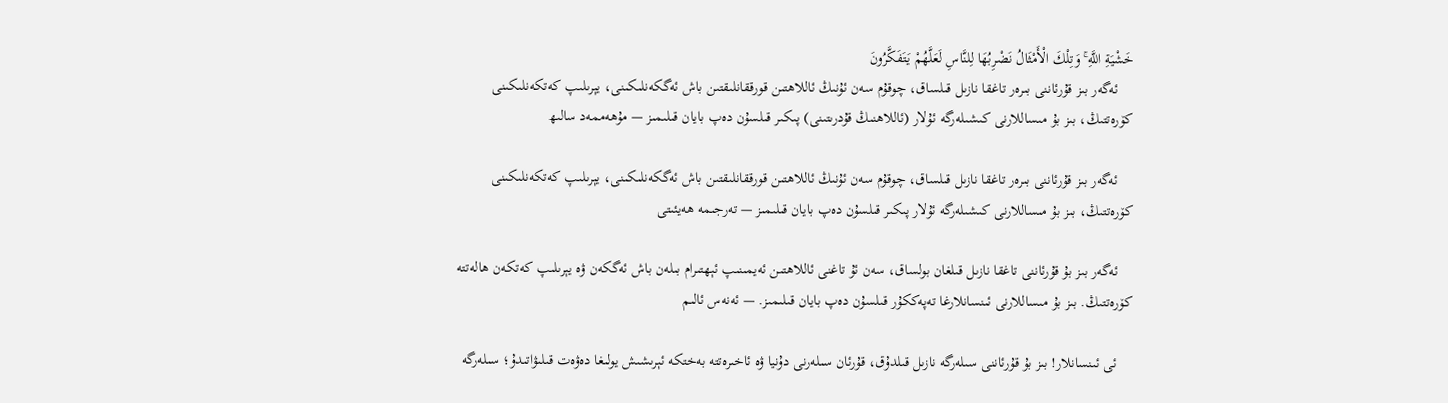خَشْيَةِ اللَّهِ ۚ وَتِلْكَ الْأَمْثَالُ نَضْرِبُهَا لِلنَّاسِ لَعَلَّهُمْ يَتَفَكَّرُونَ
    ئەگەر بىز قۇرئاننى بىرەر تاغقا نازىل قىلساق، چوقۇم سەن ئۇنىڭ ئاللاھتىن قورققانلىقتىن باش ئەگكەنلىكىنى، يېرىلىپ كەتكەنلىكىنى كۆرەتتىڭ، بىز بۇ مىساللارنى كىشىلەرگە ئۇلار (ئاللاھنىڭ قۇدرىتىنى) پىكىر قىلسۇن دەپ بايان قىلىمىز — مۇھەممەد سالىھ

    ئەگەر بىز قۇرئاننى بىرەر تاغقا نازىل قىلساق، چوقۇم سەن ئۇنىڭ ئاللاھتىن قورققانلىقتىن باش ئەگكەنلىكىنى، يېرىلىپ كەتكەنلىكىنى كۆرەتتىڭ، بىز بۇ مىساللارنى كىشىلەرگە ئۇلار پىكىر قىلسۇن دەپ بايان قىلىمىز — تەرجىمە ھەيئىتى

    ئەگەر بىز بۇ قۇرئاننى تاغقا نازىل قىلغان بولساق، سەن ئۇ تاغنى ئاللاھتىن ئەيمىنىپ ئېھتىرام بىلەن باش ئەگكەن ۋە يېرىلىپ كەتكەن ھالەتتە كۆرەتتىڭ. بىز بۇ مىساللارنى ئىنسانلارغا تەپەككۇر قىلسۇن دەپ بايان قىلىمىز. — ئەنەس ئالىم

    ئى ئىنسانلار! بىز بۇ قۇرئاننى سىلەرگە نازىل قىلدۇق، قۇرئان سىلەرنى دۇنيا ۋە ئاخىرەتتە بەختكە ئېرىشىش يولىغا دەۋەت قىلىۋاتىدۇ؛ سىلەرگە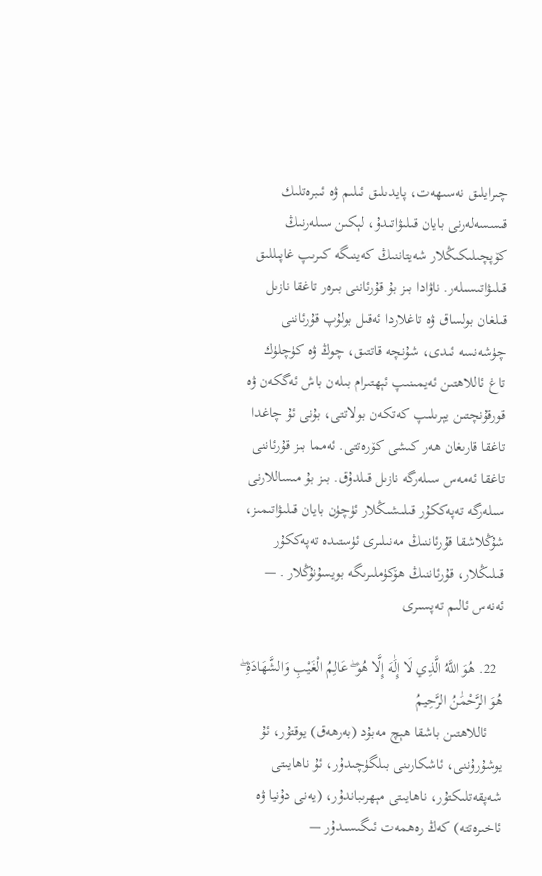چىرايلىق نەسىھەت، پايدىلىق ئىلىم ۋە ئىبرەتلىك قىسسەلەرنى بايان قىلىۋاتىدۇ، لېكىن سىلەرنىڭ كۆپچىلىكىڭلار شەيتاننىڭ كەينىگە كىرىپ غاپىللىق قىلىۋاتىسىلەر. ناۋادا بىز بۇ قۇرئاننى بىرەر تاغقا نازىل قىلغان بولساق ۋە تاغلاردا ئەقىل بولۇپ قۇرئاننى چۈشەنسە ئىدى، شۇنچە قاتتىق، چوڭ ۋە كۈچلۈك تاغ ئاللاھتىن ئەيمىنىپ ئېھتىرام بىلەن باش ئەگكەن ۋە قورقۇنچتىن يېرىلىپ كەتكەن بولاتتى، بۇنى ئۇ چاغدا تاغقا قارىغان ھەر كىشى كۆرەتتى. ئەمما بىز قۇرئاننى تاغقا ئەمەس سىلەرگە نازىل قىلدۇق. بىز بۇ مىساللارنى سىلەرگە تەپەككۇر قىلىشىڭلار ئۈچۈن بايان قىلىۋاتىمىز، شۇڭلاشقا قۇرئاننىڭ مەنىلىرى ئۈستىدە تەپەككۇر قىلىڭلار، قۇرئاننىڭ ھۆكۈملىرىگە بويسۇنۇڭلار . — ئەنەس ئالىم تەپسىرى

  22. هُوَ اللَّهُ الَّذِي لَا إِلَٰهَ إِلَّا هُوَ ۖ عَالِمُ الْغَيْبِ وَالشَّهَادَةِ ۖ هُوَ الرَّحْمَٰنُ الرَّحِيمُ
    ئاللاھتىن باشقا ھېچ مەبۇد (بەرھەق) يوقتۇر، ئۇ يوشۇرۇننى، ئاشكارىنى بىلگۈچىدۇر، ئۇ ناھايىتى شەپقەتلىكتۇر، ناھايىتى مېھرىباندۇر، (يەنى دۇنيا ۋە ئاخىرەتتە) كەڭ رەھمەت ئىگىسىدۇر —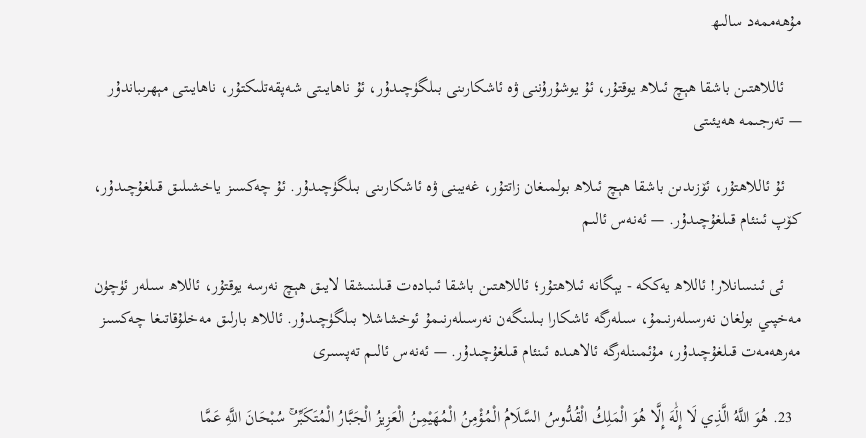مۇھەممەد سالىھ

    ئاللاھتىن باشقا ھېچ ئىلاھ يوقتۇر، ئۇ يوشۇرۇننى ۋە ئاشكارىنى بىلگۈچىدۇر، ئۇ ناھايىتى شەپقەتلىكتۇر، ناھايىتى مېھرىباندۇر — تەرجىمە ھەيئىتى

    ئۇ ئاللاھتۇر، ئۆزىدىن باشقا ھېچ ئىلاھ بولمىغان زاتتۇر، غەيبنى ۋە ئاشكارىنى بىلگۈچىدۇر. ئۇ چەكسىز ياخشىلىق قىلغۇچىدۇر، كۆپ ئىنئام قىلغۇچىدۇر. — ئەنەس ئالىم

    ئى ئىنسانلار! ئاللاھ يەككە - يېگانە ئىلاھتۇر؛ ئاللاھتىن باشقا ئىبادەت قىلىنىشقا لايىق ھېچ نەرسە يوقتۇر، ئاللاھ سىلەر ئۈچۈن مەخپىي بولغان نەرسىلەرنىمۇ، سىلەرگە ئاشكارا بىلىنگەن نەرسىلەرنىمۇ ئوخشاشلا بىلگۈچىدۇر. ئاللاھ بارلىق مەخلۇقاتىغا چەكسىز مەرھەمەت قىلغۇچىدۇر، مۇئمىنلەرگە ئالاھىدە ئىنئام قىلغۇچىدۇر. — ئەنەس ئالىم تەپسىرى

  23. هُوَ اللَّهُ الَّذِي لَا إِلَٰهَ إِلَّا هُوَ الْمَلِكُ الْقُدُّوسُ السَّلَامُ الْمُؤْمِنُ الْمُهَيْمِنُ الْعَزِيزُ الْجَبَّارُ الْمُتَكَبِّرُ ۚ سُبْحَانَ اللَّهِ عَمَّا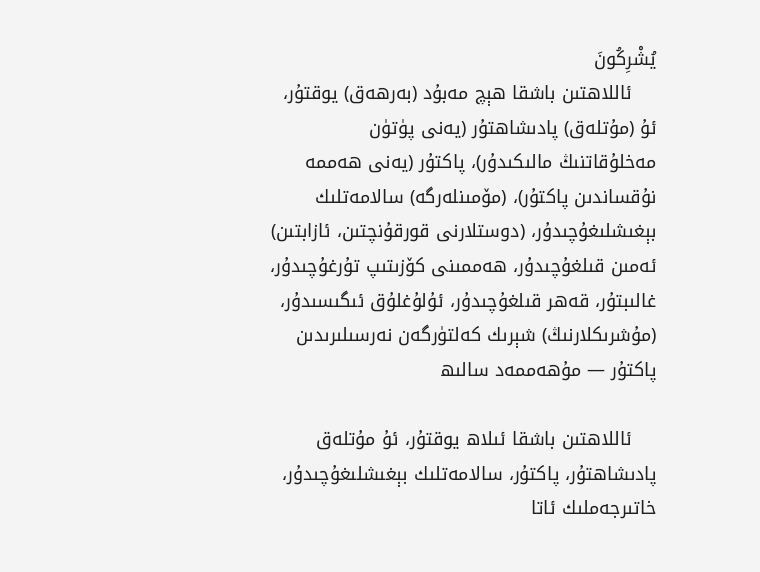يُشْرِكُونَ
    ئاللاھتىن باشقا ھېچ مەبۇد (بەرھەق) يوقتۇر، ئۇ (مۇتلەق) پادىشاھتۇر (يەنى پۈتۈن مەخلۇقاتنىڭ مالىكىدۇر)، پاكتۇر (يەنى ھەممە نۇقساندىن پاكتۇر)، (مۆمىنلەرگە) سالامەتلىك بېغىشلىغۇچىدۇر، (دوستلارنى قورقۇنچتىن، ئازابتىن) ئەمىن قىلغۇچىدۇر، ھەممىنى كۆزىتىپ تۇرغۇچىدۇر، غالىبتۇر، قەھر قىلغۇچىدۇر، ئۇلۇغلۇق ئىگىسىدۇر، (مۇشرىكلارنىڭ) شېرىك كەلتۈرگەن نەرسىلىرىدىن پاكتۇر — مۇھەممەد سالىھ

    ئاللاھتىن باشقا ئىلاھ يوقتۇر، ئۇ مۇتلەق پادىشاھتۇر، پاكتۇر، سالامەتلىك بېغىشلىغۇچىدۇر، خاتىرجەملىك ئاتا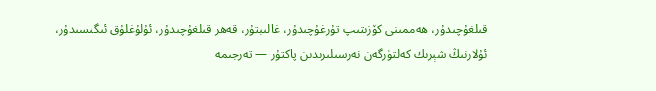قىلغۇچىدۇر، ھەممىنى كۆزىتىپ تۇرغۇچىدۇر، غالىبتۇر، قەھر قىلغۇچىدۇر، ئۇلۇغلۇق ئىگىسىدۇر، ئۇلارنىڭ شېرىك كەلتۈرگەن نەرسىلىرىدىن پاكتۇر — تەرجىمە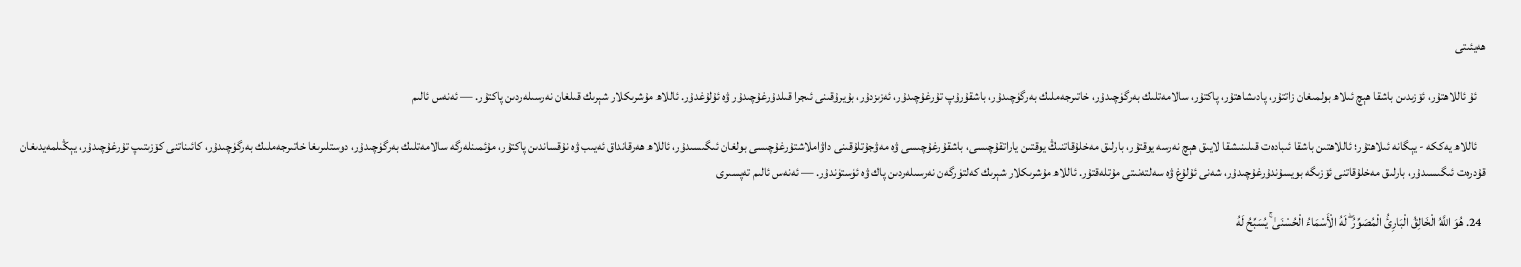ھەيئىتى

    ئۇ ئاللاھتۇر، ئۆزىدىن باشقا ھېچ ئىلاھ بولمىغان زاتتۇر، پادىشاھتۇر، پاكتۇر، سالامەتلىك بەرگۈچىدۇر، خاتىرجەملىك بەرگۈچىدۇر، باشقۇرۇپ تۇرغۇچىدۇر، ئەزىزدۇر، بۇيرۇقىنى ئىجرا قىلدۇرغۇچىدۇر ۋە ئۇلۇغدۇر. ئاللاھ مۇشرىكلار شېرىك قىلغان نەرسىلەردىن پاكتۇر. — ئەنەس ئالىم

    ئاللاھ يەككە - يېگانە ئىلاھتۇر؛ ئاللاھتىن باشقا ئىبادەت قىلىنىشقا لايىق ھېچ نەرسە يوقتۇر، بارلىق مەخلۇقاتنىڭ يوقتىن ياراتقۇچىسى، باشقۇرغۇچىسى ۋە مەۋجۇتلۇقىنى داۋاملاشتۇرغۇچىسى بولغان ئىگىسىدۇر، ئاللاھ ھەرقانداق ئەيىب ۋە نۇقساندىن پاكتۇر، مۇئمىنلەرگە سالامەتلىك بەرگۈچىدۇر، دوستلىرىغا خاتىرجەملىك بەرگۈچىدۇر، كائىناتنى كۆزىتىپ تۇرغۇچىدۇر، يېڭىلمەيدىغان قۇدرەت ئىگىسىدۇر، بارلىق مەخلۇقاتنى ئۆزىگە بويسۇندۇرغۇچىدۇر، شەنى ئۇلۇغ ۋە سەلتەنىتى مۇتلەقتۇر. ئاللاھ مۇشرىكلار شېرىك كەلتۈرگەن نەرسىلەردىن پاك ۋە ئۈستۈندۇر. — ئەنەس ئالىم تەپسىرى

  24. هُوَ اللَّهُ الْخَالِقُ الْبَارِئُ الْمُصَوِّرُ ۖ لَهُ الْأَسْمَاءُ الْحُسْنَىٰ ۚ يُسَبِّحُ لَهُ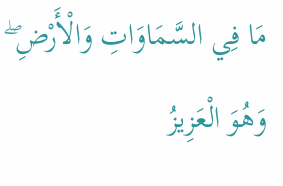مَا فِي السَّمَاوَاتِ وَالْأَرْضِ ۖ وَهُوَ الْعَزِيزُ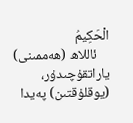الْحَكِيمُ
    ئاللاھ (ھەممىنى) ياراتقۇچىدۇر، (يوقلۇقتىن) پەيدا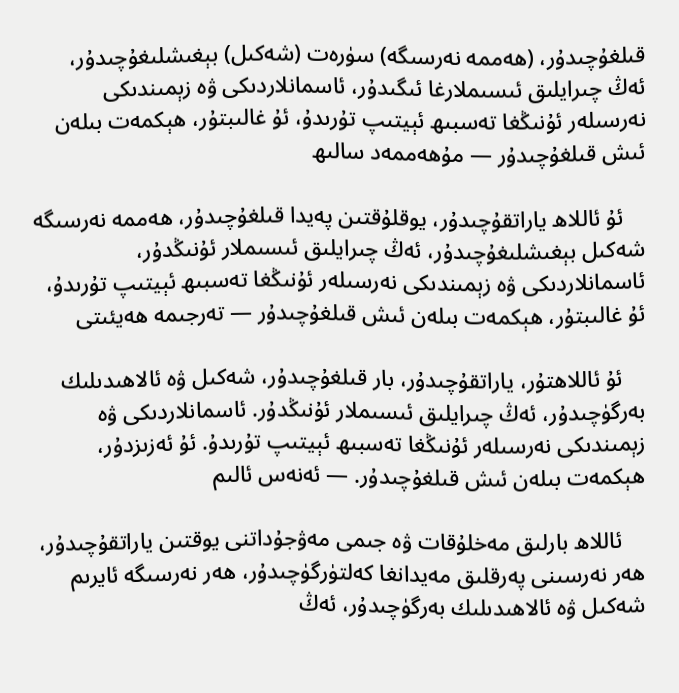قىلغۇچىدۇر، (ھەممە نەرسىگە) سۈرەت (شەكىل) بېغىشلىغۇچىدۇر، ئەڭ چىرايلىق ئىسىملارغا ئىگىدۇر، ئاسمانلاردىكى ۋە زېمىندىكى نەرسىلەر ئۇنىڭغا تەسبىھ ئېيتىپ تۇرىدۇ، ئۇ غالىبتۇر، ھېكمەت بىلەن ئىش قىلغۇچىدۇر — مۇھەممەد سالىھ

    ئۇ ئاللاھ ياراتقۇچىدۇر، يوقلۇقتىن پەيدا قىلغۇچىدۇر، ھەممە نەرسىگە شەكىل بېغىشلىغۇچىدۇر، ئەڭ چىرايلىق ئىسىملار ئۇنىڭدۇر، ئاسمانلاردىكى ۋە زېمىندىكى نەرسىلەر ئۇنىڭغا تەسبىھ ئېيتىپ تۇرىدۇ، ئۇ غالىبتۇر، ھېكمەت بىلەن ئىش قىلغۇچىدۇر — تەرجىمە ھەيئىتى

    ئۇ ئاللاھتۇر، ياراتقۇچىدۇر، بار قىلغۇچىدۇر، شەكىل ۋە ئالاھىدىلىك بەرگۈچىدۇر، ئەڭ چىرايلىق ئىسىملار ئۇنىڭدۇر. ئاسمانلاردىكى ۋە زېمىندىكى نەرسىلەر ئۇنىڭغا تەسبىھ ئېيتىپ تۇرىدۇ. ئۇ ئەزىزدۇر، ھېكمەت بىلەن ئىش قىلغۇچىدۇر. — ئەنەس ئالىم

    ئاللاھ بارلىق مەخلۇقات ۋە جىمى مەۋجۇداتنى يوقتىن ياراتقۇچىدۇر، ھەر نەرسىنى پەرقلىق مەيدانغا كەلتۈرگۈچىدۇر، ھەر نەرسىگە ئايرىم شەكىل ۋە ئالاھىدىلىك بەرگۈچىدۇر، ئەڭ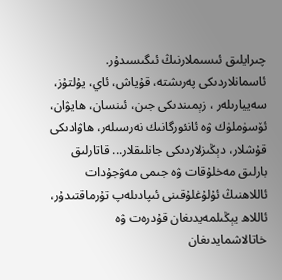چىرايلىق ئىسىملارنىڭ ئىگىسىدۇر. ئاسمانلاردىكى پەرىشتە، قۇياش، ئاي، يۇلتۇز، سەييارىلەر ، زېمىندىكى جىن، ئىنسان، ھايۋان، ئۆسۈملۈك ۋە ئانئورگانىك نەرسىلەر، ھاۋادىكى قۇشلار، دېڭىزلاردىكى جانلىقلار... قاتارلىق بارلىق مەخلۇقات ۋە جىمى مەۋجۇدات ئاللاھنىڭ ئۇلۇغلۇقىنى ئىپادىلەپ تۇرماقتىدۇر، ئاللاھ يېڭىلمەيدىغان قۇدرەت ۋە خاتالاشمايدىغان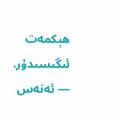ھېكمەت ئىگىسىدۇر. — ئەنەس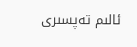ئالىم تەپسىرى